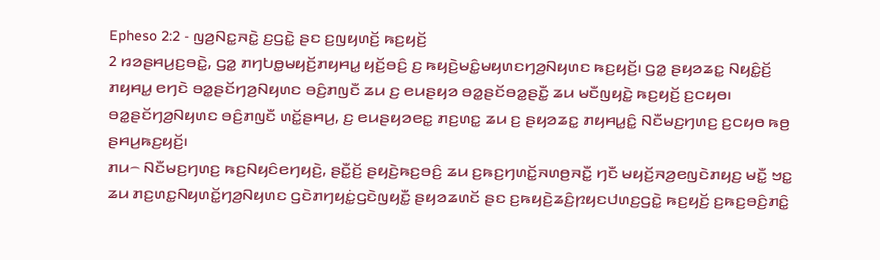Epheso 2:2 - ꤜꤤ꤬ꤡꤢ꤭ꤏꤢꤧ꤭ ꤢ꤬ꤞꤢꤧ꤭ ꤔꤢ ꤢ꤬ꤜꤟꤛꤢꤩ꤬ ꤒꤢ꤬ꤟꤢꤩ꤬
2 ꤙꤤꤔꤌꤣ꤬ꤢ꤬ꤋꤢꤧ꤭, ꤞꤤ꤭ ꤊꤚꤝꤥ꤭ꤗꤟꤢꤩ꤬ꤊꤟꤌꤣ꤭ ꤟꤢꤩ꤬ꤋꤢꤨ꤬ ꤢ꤬ ꤒꤟꤢꤧ꤬ꤗꤢꤨ꤭ꤗꤟꤛꤢꤚꤤ꤬ꤡꤟꤛꤢ ꤒꤢ꤬ꤟꤢꤩ꤬꤯ ꤞꤤ꤭ ꤔꤟꤤꤘꤢ꤭ ꤡꤟꤢꤨ꤭ꤢꤩ꤬ ꤊꤟꤌꤣ꤭ ꤕꤚꤢꤧ ꤋꤤ꤭ꤔꤢꤩꤚꤤ꤬ꤡꤟꤛꤢ ꤋꤢꤨ꤬ꤊꤜꤢꤪ ꤘꤣ ꤢ꤬ ꤕꤣꤔꤟꤤ ꤋꤤ꤭ꤔꤢꤩꤋꤤ꤭ꤔꤢꤪ꤭ ꤘꤣ ꤗꤢꤪꤜꤟꤢꤧ꤭ ꤒꤢ꤬ꤟꤢꤩ꤬ ꤢ꤬ꤍꤟꤥ꤯ ꤋꤤ꤭ꤔꤢꤩꤚꤤ꤬ꤡꤟꤛꤢ ꤋꤢꤨ꤬ꤊꤜꤢꤪ ꤛꤢꤩ꤭ꤔꤌꤣ꤬, ꤢ꤬ ꤕꤣꤔꤟꤤꤕꤢ꤭ ꤊꤢ꤬ꤛꤢ꤭ ꤘꤣ ꤢ꤬ ꤔꤟꤤꤘꤢ꤭ ꤊꤟꤌꤣ꤭ꤢꤨ꤭ ꤡꤢꤪꤗꤢ꤬ꤚꤛꤢ꤬ ꤢ꤬ꤍꤟꤥ ꤒꤥ꤬ ꤔꤌꤣ꤬ꤒꤢ꤬ꤟꤢꤩ꤬꤯
ꤊꤣ꤮ ꤡꤢꤪꤗꤢ꤬ꤚꤛꤢ꤬ ꤒꤢ꤬ꤡꤟꤢꤨꤕꤚꤟꤢꤧ꤬, ꤔꤢꤪ꤭ꤢꤩ꤬ ꤔꤟꤢꤧ꤬ꤒꤢ꤬ꤋꤢꤨ꤬ ꤘꤣ ꤢ꤬ꤒꤢ꤬ꤚꤛꤢꤩ꤭ꤏꤛꤥ꤬ꤏꤢꤪ꤭ ꤚꤢꤪ ꤗꤟꤢꤩ꤬ꤏꤤ꤬ꤕꤜꤢꤧꤊꤟꤢ꤬ ꤗꤢꤪ꤭ ꤠꤢ꤭ ꤘꤣ ꤊꤢ꤬ꤛꤢ꤭ꤡꤟꤛꤢꤩ꤭ꤚꤤ꤬ꤡꤟꤛꤢ ꤞꤢꤧꤊꤚꤟꤢꤦ꤭ꤞꤢꤧꤜꤟꤢꤪ꤭ ꤔꤟꤤꤘꤛꤢꤩ ꤔꤢ ꤢ꤬ꤒꤟꤢꤧ꤬ꤘꤢꤨ꤬ꤐꤟꤢꤓꤛꤢ꤬ꤞꤢꤧ꤭ ꤒꤢ꤬ꤟꤢꤩ꤬ ꤢ꤬ꤒꤢ꤬ꤋꤢꤨ꤬ꤊꤢꤨ꤭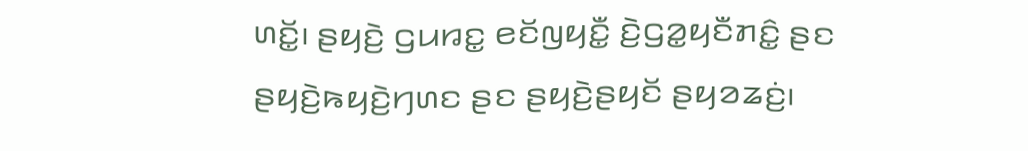ꤛꤢꤩ꤭꤯ ꤔꤟꤢꤧ꤬ ꤞꤣꤙꤢ꤭ ꤕꤢꤩꤜꤟꤢꤪ꤭ ꤢꤧ꤬ꤞꤤ꤭ꤟꤢꤪꤊꤢꤨ꤭ ꤔꤢ ꤔꤟꤢꤧ꤬ꤒꤟꤢꤧ꤬ꤚꤛꤢ ꤔꤢ ꤔꤟꤢꤧ꤬ꤔꤟꤢꤩ ꤔꤟꤤꤘꤢꤦ꤬꤯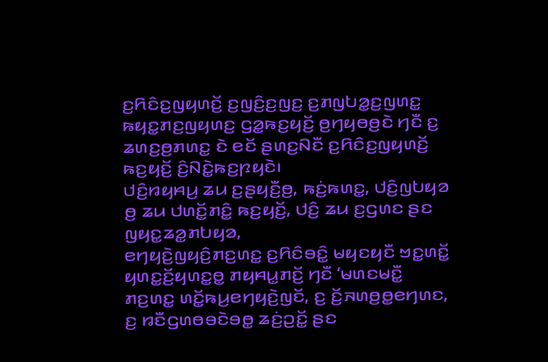ꤢ꤬ꤖꤢꤨꤢ꤬ꤜꤟꤛꤢꤩ꤬ ꤢ꤬ꤜꤢꤨ꤬ꤢ꤬ꤜꤢ꤬ ꤢ꤬ꤊꤜꤝꤤ꤭ꤢ꤬ꤜꤛꤢ꤭ ꤒꤟꤢ꤭ꤊꤢ꤬ꤜꤟꤛꤢ꤬ ꤞꤤ꤭ꤒꤢ꤬ꤟꤢꤩ꤬ ꤥ꤬ꤚꤟꤥꤥ꤬ꤢꤧ ꤚꤢꤪ ꤢ꤬ ꤘꤛꤢ꤬ꤥ꤬ꤊꤛꤢ꤭ ꤢꤧ ꤕꤢꤩ ꤔꤛꤢ꤬ꤡꤢꤪ ꤢ꤬ꤖꤢꤨꤢ꤬ꤜꤟꤛꤢꤩ꤬ ꤒꤢ꤬ꤟꤢꤩ꤬ ꤢꤨ꤬ꤡꤢꤧ꤭ꤒꤢ꤬ꤐꤟꤢꤧ꤯
ꤓꤢꤨ꤬ꤙꤟꤌꤣ꤬ ꤘꤣ ꤢ꤬ꤔꤟꤢꤪ꤬ꤥ꤬, ꤒꤢꤦ꤬ꤒꤛꤢ꤭, ꤓꤢꤨ꤬ꤜꤝꤟꤤ ꤥ꤬ ꤘꤣ ꤓꤛꤢꤩ꤭ꤊꤢꤨ꤭ ꤒꤢ꤬ꤟꤢꤩ꤬, ꤓꤢꤨ꤬ ꤘꤣ ꤢ꤬ꤞꤛꤢ ꤔꤢ ꤜꤟꤢ꤭ꤘꤤ꤭ꤊꤝꤟꤤ,
ꤕꤚꤟꤢꤧ꤬ꤜꤟꤢꤨ꤬ꤊꤢ꤬ꤛꤢ꤭ ꤢ꤬ꤖꤢꤨꤋꤢꤨ꤭ ꤗꤟꤢꤟꤢꤪ ꤠꤢ꤭ꤛꤢꤩ꤭ ꤟꤛꤢ꤭ꤢꤩ꤬ꤟꤛꤢ꤭ꤥ꤭ ꤊꤟꤌꤣ꤭ꤊꤢꤩ꤬ ꤚꤢꤪ ‘ꤗꤛꤢꤗꤢꤪ꤭ ꤊꤢ꤬ꤛꤢ꤭ ꤛꤢꤩ꤭ꤒꤣ꤬ꤕꤚꤟꤢꤧ꤬ꤜꤢꤩ, ꤢ꤬ ꤢꤩ꤬ꤏꤛꤥ꤬ꤥ꤭ꤕꤚꤛꤢ, ꤢ꤬ ꤙꤢꤪꤞꤛꤥꤋꤢꤧꤋꤥ꤭ ꤘꤢꤦ꤬ꤑꤢꤩ꤭ ꤔꤢ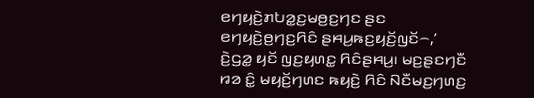ꤕꤚꤟꤢꤧ꤬ꤊꤝꤤ꤭ꤢ꤬ꤗꤥ꤬ꤢ꤬ꤚꤢ ꤔꤢ ꤕꤚꤟꤢꤧ꤬ꤥ꤬ꤚꤢ꤬ꤖꤢꤨ ꤔꤌꤣ꤬ꤒꤢ꤬ꤟꤢꤩ꤬ꤜꤢꤩ꤮,’ ꤢꤧ꤬ꤞꤤ꤭ ꤟꤢꤩ ꤜꤢ꤬ꤟꤛꤢ꤭ ꤖꤢꤨꤔꤌꤣ꤬꤯ ꤗꤢ꤬ꤔꤢꤚꤢꤪ ꤙꤤ ꤢꤨ꤭ ꤗꤟꤢꤩ꤬ꤚꤛꤢ ꤒꤟꤢꤧ꤬ ꤖꤢꤨ ꤡꤢꤪꤗꤢ꤬ꤚꤛꤢ꤬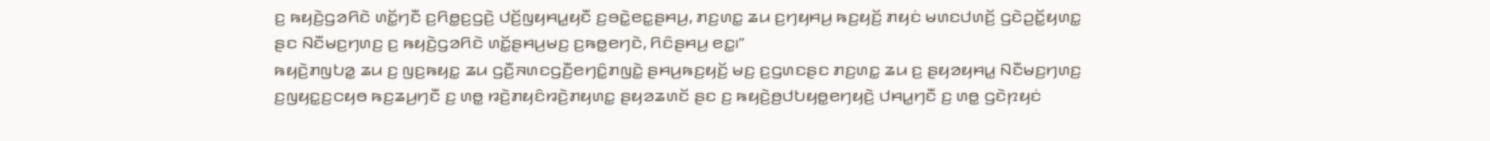ꤢ꤬ ꤒꤟꤢꤧ꤬ꤞꤤꤖꤢꤧ ꤛꤢꤩ꤭ꤚꤢꤪ ꤢ꤬ꤖꤥ꤭ꤢ꤬ꤞꤢꤧ꤬ ꤓꤢꤩ꤬ꤜꤟꤌꤣ꤭ꤟꤢꤪ ꤢ꤬ꤋꤢꤧ꤭ꤕꤢ꤭ꤔꤌꤣ꤬, ꤊꤢ꤬ꤛꤢ꤭ ꤘꤣ ꤢ꤬ꤚꤟꤌꤣ꤬ ꤒꤢ꤬ꤟꤢꤩ꤬ ꤊꤟꤢꤦ ꤗꤛꤢꤓꤛꤢꤩ꤬ ꤞꤢꤧꤑꤢꤩ꤭ꤟꤛꤢ꤭ ꤔꤢ ꤡꤢꤪꤗꤢ꤬ꤚꤛꤢ꤬ ꤢ꤬ ꤒꤟꤢꤧ꤬ꤞꤤꤖꤢꤧ ꤛꤢꤩ꤭ꤔꤌꤣ꤬ꤗꤢ꤬ ꤢ꤬ꤒꤥ꤭ꤕꤚꤢꤧ, ꤖꤢꤨꤔꤌꤣ꤬ ꤕꤢ꤭꤯”
ꤒꤟꤢꤧ꤬ꤊꤜꤝꤤ꤭ ꤘꤣ ꤢ꤬ ꤜꤢ꤬ꤒꤟꤢ꤭ ꤘꤣ ꤞꤢꤪ꤬ꤏꤛꤢꤞꤢꤪ꤬ꤕꤚꤢꤨ꤭ꤊꤜꤢꤧ꤭ ꤔꤌꤣ꤬ꤒꤢ꤬ꤟꤢꤩ꤬ ꤗꤢ꤬ ꤢ꤬ꤞꤛꤢꤔꤢ ꤊꤢ꤬ꤛꤢ꤭ ꤘꤣ ꤢ꤬ ꤔꤟꤤꤟꤌꤣ꤭ ꤡꤢꤪꤗꤢ꤬ꤚꤛꤢ꤬ ꤢ꤬ꤜꤟꤢ꤭ꤢ꤬ꤍꤟꤥ ꤒꤢ꤬ꤘꤣ꤬ꤚꤢꤪ ꤢ꤬ ꤛꤥ꤭ ꤙꤢꤧ꤬ꤊꤟꤢꤨꤙꤢꤧ꤬ꤊꤟꤛꤢ꤭ ꤔꤟꤤꤘꤛꤢꤩ ꤔꤢ ꤢ꤬ ꤒꤟꤢꤧ꤬ꤥ꤬ꤓꤝꤟꤥ꤭ꤕꤚꤟꤢꤧ꤬ ꤓꤌꤣ꤭ꤚꤢꤪ ꤢ꤬ ꤛꤥ꤭ ꤞꤢꤧꤐꤟꤢꤦ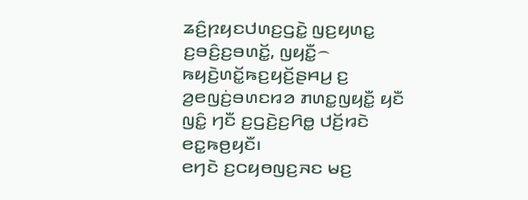ꤘꤢꤨ꤬ꤐꤟꤢꤓꤛꤢ꤬ꤞꤢꤧ꤭ ꤜꤢ꤬ꤟꤛꤢ꤭ ꤢ꤬ꤋꤢꤨ꤬ꤢ꤬ꤋꤛꤢꤩ꤭, ꤜꤟꤢꤪ꤭꤮ ꤒꤟꤢꤧ꤬ꤛꤢꤩ꤭ꤒꤢ꤬ꤟꤢꤩ꤬ꤔꤌꤣ꤬ ꤢ꤬ ꤤ꤬ꤕꤜꤢꤦ꤬ꤋꤛꤢꤙꤤ ꤊꤛꤢ꤭ꤜꤟꤢꤪ꤭ ꤟꤢꤪ ꤜꤢꤨ꤭ ꤚꤢꤪ ꤢ꤬ꤞꤢꤧ꤬ꤢ꤬ꤖꤥ꤭ ꤓꤢꤩ꤬ꤙꤢꤧ ꤕꤢ꤭ꤒꤥ꤬ꤟꤢꤪ꤯
ꤕꤚꤢꤧ ꤢ꤬ꤍꤟꤥꤜꤢ꤬ꤏꤢ ꤗꤢ꤬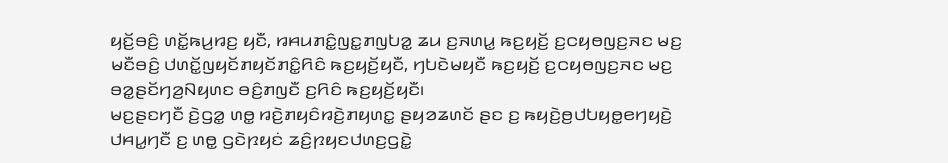ꤟꤢꤩ꤬ꤋꤢꤨ꤬ ꤛꤢꤩ꤭ꤒꤣ꤬ꤙꤢ꤬ ꤟꤢꤪ, ꤙꤌꤣꤊꤢꤨ꤭ꤜꤢ꤭ꤊꤜꤝꤤ꤭ ꤘꤣ ꤢ꤬ꤏꤛꤣ꤭ ꤒꤢ꤬ꤟꤢꤩ꤬ ꤢ꤬ꤍꤟꤥꤜꤢ꤬ꤏꤢ ꤗꤢ꤬ ꤗꤢꤪꤋꤢꤨ꤬ ꤓꤛꤢꤩ꤭ꤜꤟꤢꤩꤊꤟꤢꤩꤊꤢꤨ꤭ꤖꤢꤨ ꤒꤢ꤬ꤟꤢꤩ꤬ꤟꤢꤪ, ꤚꤝꤢꤧꤗꤟꤢꤪ ꤒꤢ꤬ꤟꤢꤩ꤬ ꤢ꤬ꤍꤟꤥꤜꤢ꤬ꤏꤢ ꤗꤢ꤬ ꤋꤤ꤭ꤔꤢꤩꤚꤤ꤬ꤡꤟꤛꤢ ꤋꤢꤨ꤬ꤊꤜꤢꤪ ꤢ꤬ꤖꤢꤨ ꤒꤢ꤬ꤟꤢꤩ꤬ꤟꤢꤪ꤯
ꤗꤢ꤬ꤔꤢꤚꤢꤪ ꤢꤧ꤬ꤞꤤ꤭ ꤛꤥ꤭ ꤙꤢꤧ꤬ꤊꤟꤢꤨꤙꤢꤧ꤬ꤊꤟꤛꤢ꤭ ꤔꤟꤤꤘꤛꤢꤩ ꤔꤢ ꤢ꤬ ꤒꤟꤢꤧ꤬ꤥ꤬ꤓꤝꤟꤥ꤭ꤕꤚꤟꤢꤧ꤬ ꤓꤌꤣ꤭ꤚꤢꤪ ꤢ꤬ ꤛꤥ꤭ ꤞꤢꤧꤐꤟꤢꤦ ꤘꤢꤨ꤬ꤐꤟꤢꤓꤛꤢ꤬ꤞꤢꤧ꤭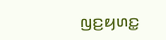ꤜꤢ꤬ꤟꤛꤢ꤭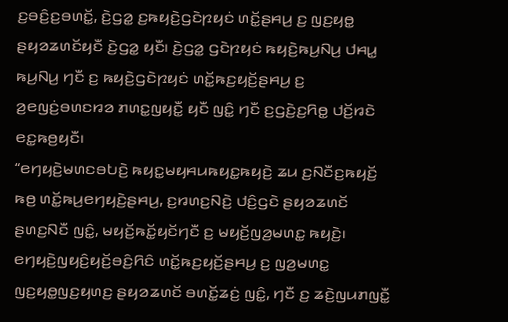ꤢ꤬ꤋꤢꤨ꤬ꤢ꤬ꤋꤛꤢꤩ꤭, ꤢꤧ꤬ꤞꤤ꤭ ꤢ꤬ꤒꤟꤢꤧ꤬ꤞꤢꤧꤐꤟꤢꤦ ꤛꤢꤩ꤭ꤔꤌꤣ꤬ ꤢ꤬ ꤜꤢ꤬ꤟꤥ꤭ ꤔꤟꤤꤘꤛꤢꤩꤟꤢꤪ ꤢꤧ꤬ꤞꤤ꤭ ꤟꤢꤪ꤯ ꤢꤧ꤬ꤞꤤ꤭ ꤞꤢꤧꤐꤟꤢꤦ ꤒꤟꤢꤧ꤬ꤒꤣ꤬ꤡꤣ꤬ ꤓꤌꤣ꤭ ꤒꤣ꤬ꤡꤣ꤬ ꤚꤢꤪ ꤢ꤬ ꤒꤟꤢꤧ꤬ꤞꤢꤧꤐꤟꤢꤦ ꤛꤢꤩ꤭ꤒꤢ꤬ꤟꤢꤩ꤬ꤔꤌꤣ꤬ ꤢ꤬ ꤤ꤬ꤕꤜꤢꤦ꤬ꤋꤛꤢꤙꤤ ꤊꤛꤢ꤭ꤜꤟꤢꤪ꤭ ꤟꤢꤪ ꤜꤢꤨ꤭ ꤚꤢꤪ ꤢ꤬ꤞꤢꤧ꤬ꤢ꤬ꤖꤥ꤭ ꤓꤢꤩ꤬ꤙꤢꤧ ꤕꤢ꤭ꤒꤥ꤬ꤟꤢꤪ꤯
“ꤕꤚꤟꤢꤧ꤬ꤗꤛꤢꤋꤝꤢꤧ꤬ ꤒꤟꤢ꤭ꤗꤟꤌꤣꤒꤟꤢ꤭ꤒꤟꤢꤧ꤬ ꤘꤣ ꤢ꤬ꤡꤢꤪꤢ꤬ꤒꤟꤢꤩ꤬ ꤒꤥ꤬ ꤛꤢꤩ꤭ꤒꤣ꤬ꤕꤚꤟꤢꤧ꤬ꤔꤌꤣ꤬, ꤢ꤬ꤙꤛꤢ꤬ꤡꤢꤧ꤬ ꤓꤢꤨ꤬ꤞꤢꤧ ꤔꤟꤤꤘꤛꤢꤩ ꤔꤛꤢ꤬ꤡꤢꤪ ꤜꤢꤨ꤭, ꤗꤟꤢꤩ꤬ꤒꤢꤩ꤭ꤟꤢꤩꤚꤢꤪ ꤢ꤬ ꤗꤟꤢꤩ꤬ꤜꤤ꤬ꤗꤛꤢ꤭ ꤒꤟꤢꤧ꤬꤯ ꤕꤚꤟꤢꤧ꤬ꤜꤟꤢꤨ꤬ꤟꤢꤩ꤬ꤋꤢꤨ꤬ꤖꤢꤨ ꤛꤢꤩ꤭ꤒꤢ꤬ꤟꤢꤩ꤬ꤔꤌꤣ꤬ ꤢ꤬ ꤜꤤ꤬ꤗꤛꤢ꤭ ꤜꤢ꤬ꤟꤥ꤭ꤜꤢ꤬ꤟꤛꤢ꤬ ꤔꤟꤤꤘꤛꤢꤩ ꤋꤛꤢꤩ꤭ꤘꤢꤦ꤬ ꤜꤢꤨ꤭, ꤚꤢꤪ ꤢ꤬ ꤘꤢꤧ꤬ꤜꤣꤊꤜꤢꤪ꤭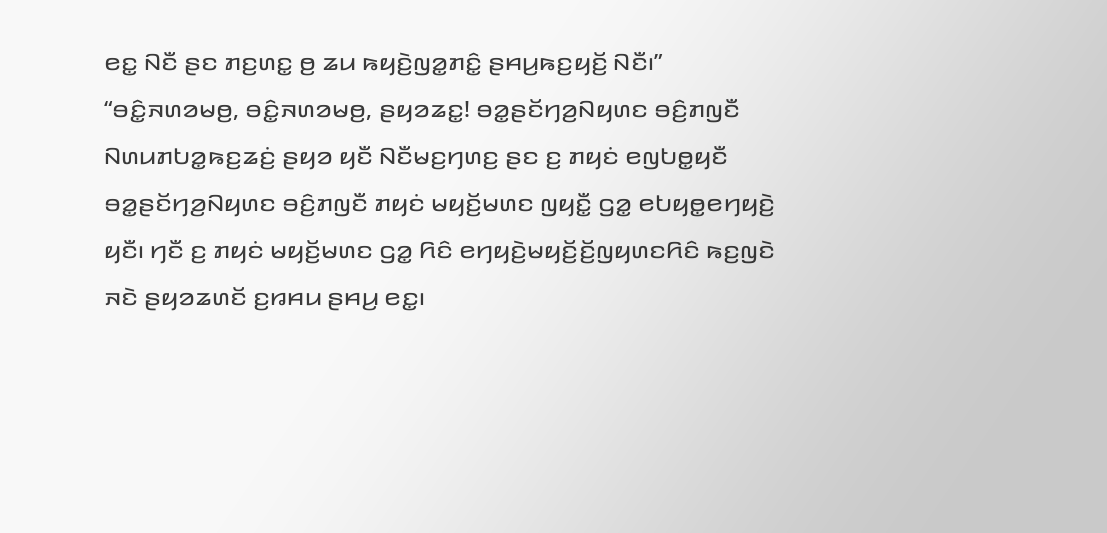ꤕꤢ꤭ ꤡꤢꤪ ꤔꤢ ꤊꤢ꤬ꤛꤢ꤭ ꤥ꤬ ꤘꤣ ꤒꤟꤢꤧ꤬ꤜꤤ꤭ꤊꤢꤨ꤭ ꤔꤌꤣ꤬ꤒꤢ꤬ꤟꤢꤩ꤬ ꤡꤢꤪ꤯”
“ꤋꤢꤨ꤭ꤏꤛꤤꤗꤥ꤬, ꤋꤢꤨ꤭ꤏꤛꤤꤗꤥ꤬, ꤔꤟꤤꤘꤢ꤭! ꤋꤤ꤭ꤔꤢꤩꤚꤤ꤬ꤡꤟꤛꤢ ꤋꤢꤨ꤬ꤊꤜꤢꤪ ꤡꤛꤣꤊꤝꤤ꤭ꤒꤢ꤬ꤘꤢꤦ꤬ ꤔꤟꤤ ꤟꤢꤪ ꤡꤢꤪꤗꤢ꤬ꤚꤛꤢ꤬ ꤔꤢ ꤢ꤬ ꤊꤟꤢꤦ ꤕꤜꤝꤥ꤭ꤟꤢꤪ ꤋꤤ꤭ꤔꤢꤩꤚꤤ꤬ꤡꤟꤛꤢ ꤋꤢꤨ꤬ꤊꤜꤢꤪ ꤊꤟꤢꤦ ꤗꤟꤢꤩ꤬ꤗꤛꤢ ꤜꤟꤢꤪ꤭ ꤞꤤ꤭ ꤕꤝꤟꤥ꤭ꤕꤚꤟꤢꤧ꤬ ꤟꤢꤪ꤯ ꤚꤢꤪ ꤢ꤬ ꤊꤟꤢꤦ ꤗꤟꤢꤩ꤬ꤗꤛꤢ ꤞꤤ꤭ ꤖꤢꤨ ꤕꤚꤟꤢꤧ꤬ꤗꤟꤢꤩ꤬ꤢꤩ꤬ꤜꤟꤛꤢꤖꤢꤨ ꤒꤢ꤬ꤜꤢꤧ ꤏꤢꤧ ꤔꤟꤤꤘꤛꤢꤩ ꤢ꤬ꤙꤌꤣ ꤔꤌꤣ꤬ ꤕꤢ꤭꤯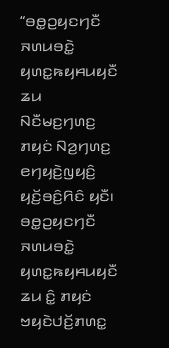“ꤋꤥ꤭ꤑꤟꤢꤚꤢꤪ ꤏꤛꤣꤋꤢꤧ꤭ ꤟꤛꤢ꤭ꤒꤟꤌꤣꤟꤢꤪ ꤘꤣ ꤡꤢꤪꤗꤢ꤬ꤚꤛꤢ꤬ ꤊꤟꤢꤦ ꤡꤤ꤬ꤚꤛꤢ꤬ ꤕꤚꤟꤢꤧ꤬ꤜꤟꤢꤨ꤬ ꤟꤢꤩ꤬ꤋꤢꤨ꤬ꤖꤢꤨ ꤟꤢꤪ꤯ ꤋꤥ꤭ꤑꤟꤢꤚꤢꤪ ꤏꤛꤣꤋꤢꤧ꤭ ꤟꤛꤢ꤭ꤒꤟꤌꤣꤟꤢꤪ ꤘꤣ ꤢꤨ꤭ ꤊꤟꤢꤦ ꤠꤟꤢꤧꤓꤢꤩ꤬ꤊꤛꤢ꤭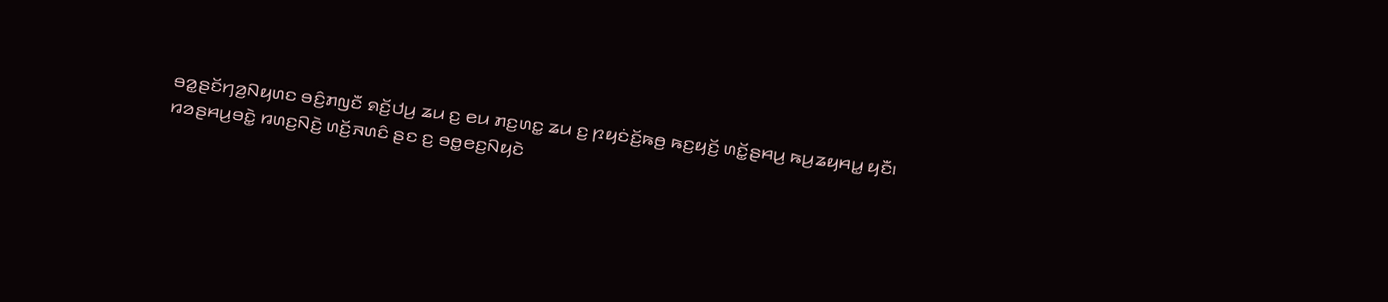ꤋꤤ꤭ꤔꤢꤩꤚꤤ꤬ꤡꤟꤛꤢ ꤋꤢꤨ꤬ꤊꤜꤢꤪ ꤎꤢꤩ꤬ꤓꤣ꤬ ꤘꤣ ꤢ꤬ ꤕꤣ ꤊꤢ꤬ꤛꤢ꤭ ꤘꤣ ꤢ꤬ ꤐꤟꤢꤦꤢꤩ꤬ꤒꤥ꤬ ꤒꤢ꤬ꤟꤢꤩ꤬ ꤛꤢꤩ꤭ꤔꤌꤣ꤬ ꤒꤣ꤬ꤘꤟꤌꤣ꤭ ꤟꤢꤪ꤯
ꤙꤤꤔꤌꤣ꤬ꤋꤢꤧ꤭ ꤙꤛꤢ꤬ꤡꤢꤧ꤬ ꤛꤢꤩ꤬ꤏꤛꤢꤨ ꤔꤢ ꤢ꤬ ꤋꤥ꤭ꤕꤢ꤬ꤡꤟꤢꤧ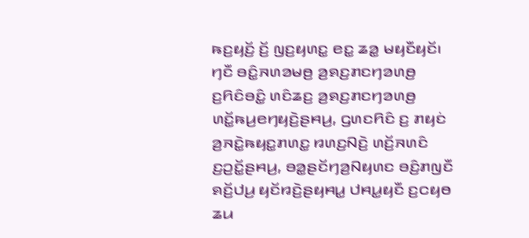ꤒꤢ꤬ꤟꤢꤩ꤬ ꤢꤩ꤬ ꤜꤢ꤬ꤟꤛꤢ꤭ ꤕꤢ꤭ ꤘꤤ꤭ ꤗꤟꤢꤪꤟꤢꤩ꤯ ꤚꤢꤪ ꤋꤢꤨ꤭ꤏꤛꤤꤗꤥ꤬ ꤤ꤬ꤎꤢ꤬ꤊꤢꤚꤤꤛꤥ꤬ ꤢ꤬ꤖꤢꤨꤋꤢꤨ꤭ ꤛꤢꤨꤘꤢ꤬ ꤤ꤬ꤎꤢ꤬ꤊꤢꤚꤤꤛꤥ꤬ ꤛꤢꤩ꤭ꤒꤣ꤬ꤕꤚꤟꤢꤧ꤬ꤔꤌꤣ꤬, ꤞꤛꤢꤖꤢꤨ ꤢ꤬ ꤊꤟꤢꤦ ꤤ꤬ꤏꤢꤧ꤭ꤒꤟꤢ꤭ꤊꤛꤢ꤭ ꤙꤛꤢ꤬ꤡꤢꤧ꤬ ꤛꤢꤩ꤬ꤏꤛꤢꤨ ꤢ꤬ꤑꤢꤩ꤭ꤔꤌꤣ꤬, ꤋꤤ꤭ꤔꤢꤩꤚꤤ꤬ꤡꤟꤛꤢ ꤋꤢꤨ꤬ꤊꤜꤢꤪ ꤎꤢꤩ꤬ꤓꤣ꤬ ꤟꤢꤩꤙꤢꤧ꤬ꤔꤟꤌꤣ꤭ ꤓꤌꤣ꤭ꤟꤢꤪ ꤢ꤬ꤍꤟꤥ ꤘꤣ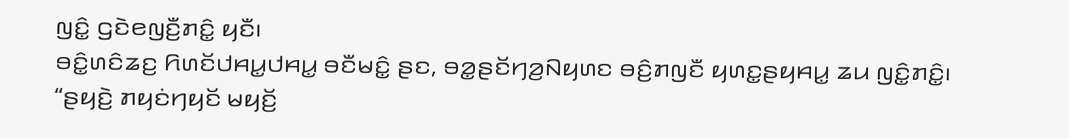ꤜꤢꤨ꤭ ꤞꤢꤧꤕꤜꤢꤪ꤬ꤊꤢꤨ꤭ ꤟꤢꤪ꤯
ꤋꤢꤨ꤭ꤛꤢꤨꤘꤢ꤬ ꤖꤛꤢꤩꤓꤌꤣ꤭ꤓꤌꤣ꤭ ꤋꤢꤪꤗꤢꤨ꤭ ꤔꤢ, ꤋꤤ꤭ꤔꤢꤩꤚꤤ꤬ꤡꤟꤛꤢ ꤋꤢꤨ꤬ꤊꤜꤢꤪ ꤟꤛꤢ꤭ꤔꤟꤌꤣ꤭ ꤘꤣ ꤜꤢꤨ꤭ꤊꤢꤨ꤭꤯ “ꤔꤟꤢꤧ꤬ ꤊꤟꤢꤦꤚꤟꤢꤩ ꤗꤟꤢꤩ꤬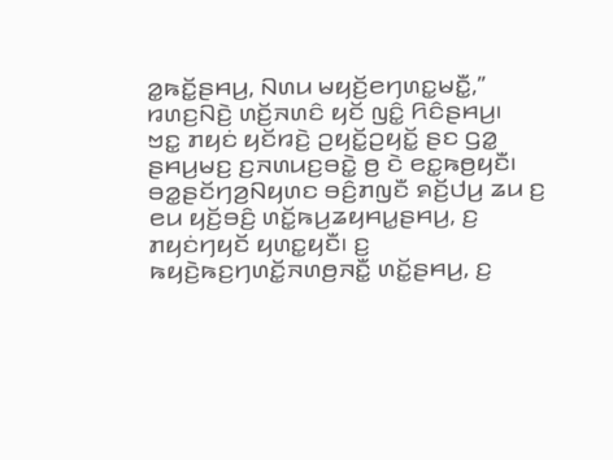ꤤ꤭ꤒꤢꤩ꤭ꤔꤌꤣ꤬, ꤡꤛꤣ ꤗꤟꤢꤩ꤬ꤕꤚꤛꤢ꤭ꤗꤢꤪ꤭,” ꤙꤛꤢ꤬ꤡꤢꤧ꤬ ꤛꤢꤩ꤬ꤏꤛꤢꤨ ꤟꤢꤩ ꤜꤢꤨ꤭ ꤖꤢꤨꤔꤌꤣ꤬꤯
ꤠꤢ꤭ ꤊꤟꤢꤦ ꤟꤢꤩꤙꤢꤧ꤬ ꤑꤟꤢꤩ꤭ꤑꤟꤢꤩ꤭ ꤔꤢ ꤞꤤ꤭ ꤔꤌꤣ꤬ꤗꤢ꤬ ꤢ꤬ꤏꤛꤣꤢ꤬ꤋꤢꤧ꤭ ꤥ꤬ ꤢꤧ ꤕꤢ꤭ꤒꤥ꤬ꤟꤢꤪ꤯ ꤋꤤ꤭ꤔꤢꤩꤚꤤ꤬ꤡꤟꤛꤢ ꤋꤢꤨ꤬ꤊꤜꤢꤪ ꤎꤢꤩ꤬ꤓꤣ꤬ ꤘꤣ ꤢ꤬ ꤕꤣ ꤟꤢꤩ꤬ꤋꤢꤨ꤬ ꤛꤢꤩ꤭ꤒꤣ꤬ꤘꤟꤌꤣ꤭ꤔꤌꤣ꤬, ꤢ꤬ ꤊꤟꤢꤦꤚꤟꤢꤩ ꤟꤛꤢ꤭ꤟꤢꤪ꤯ ꤢ꤬ ꤒꤟꤢꤧ꤬ꤒꤢ꤬ꤚꤛꤢꤩ꤭ꤏꤛꤥ꤬ꤏꤢꤪ꤭ ꤛꤢꤩ꤭ꤔꤌꤣ꤬, ꤢ꤬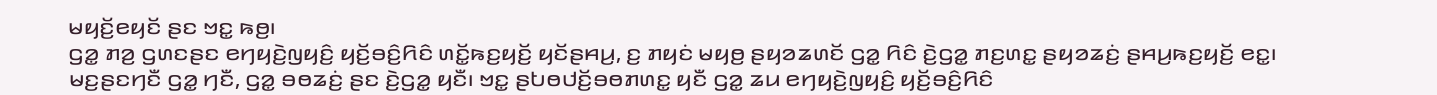ꤗꤟꤢꤩ꤬ꤕꤟꤢꤩ ꤔꤢ ꤠꤢ꤭ ꤒꤥ꤬꤯
ꤞꤤ꤭ ꤊꤤ꤬ ꤞꤛꤢꤔꤢ ꤕꤚꤟꤢꤧ꤬ꤜꤟꤢꤨ꤬ ꤟꤢꤩ꤬ꤋꤢꤨ꤬ꤖꤢꤨ ꤛꤢꤩ꤭ꤒꤢ꤬ꤟꤢꤩ꤬ ꤟꤢꤩꤔꤌꤣ꤬, ꤢ꤬ ꤊꤟꤢꤦ ꤗꤟꤥ꤬ ꤔꤟꤤꤘꤛꤢꤩ ꤞꤤ꤭ ꤖꤢꤨ ꤢꤧ꤬ꤞꤤ꤭ ꤊꤢ꤬ꤛꤢ꤭ ꤔꤟꤤꤘꤢꤦ꤬ ꤔꤌꤣ꤬ꤒꤢ꤬ꤟꤢꤩ꤬ ꤕꤢ꤭꤯ ꤗꤢ꤬ꤔꤢꤚꤢꤪ ꤞꤤ꤭ ꤚꤢꤪ, ꤞꤤ꤭ ꤋꤥꤘꤢꤦ꤬ ꤔꤢ ꤢꤧ꤬ꤞꤤ꤭ ꤟꤢꤪ꤯ ꤠꤢ꤭ ꤔꤝꤥꤓꤢꤩ꤬ꤋꤥꤊꤛꤢ꤭ ꤟꤢꤪ ꤞꤤ꤭ ꤘꤣ ꤕꤚꤟꤢꤧ꤬ꤜꤟꤢꤨ꤬ ꤟꤢꤩ꤬ꤋꤢꤨ꤬ꤖꤢꤨ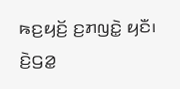ꤒꤢ꤬ꤟꤢꤩ꤬ ꤢ꤬ꤊꤜꤢꤧ꤭ ꤟꤢꤪ꤯ ꤢꤧ꤬ꤞꤤ꤭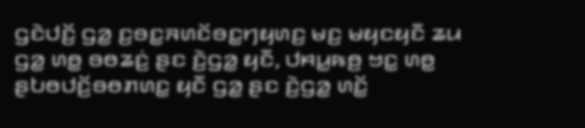ꤞꤢꤧꤓꤢꤩ꤬ ꤞꤤ꤭ ꤢ꤬ꤋꤢ꤭ꤏꤛꤢꤩꤋꤢ꤭ꤚꤟꤛꤢ꤬ ꤗꤢ꤬ ꤗꤟꤢꤟꤢꤪ ꤘꤣ ꤞꤤ꤭ ꤛꤥ꤭ ꤋꤥꤘꤢꤦ꤬ ꤔꤢ ꤢꤧ꤬ꤞꤤ꤭ ꤟꤢꤪ, ꤓꤌꤣ꤭ꤒꤥ꤬ ꤠꤢ꤭ ꤛꤥ꤭ ꤔꤝꤥꤓꤢꤩ꤬ꤋꤥꤊꤛꤢ꤭ ꤟꤢꤪ ꤞꤤ꤭ ꤔꤢ ꤢꤧ꤬ꤞꤤ꤭ ꤛꤢꤩ꤭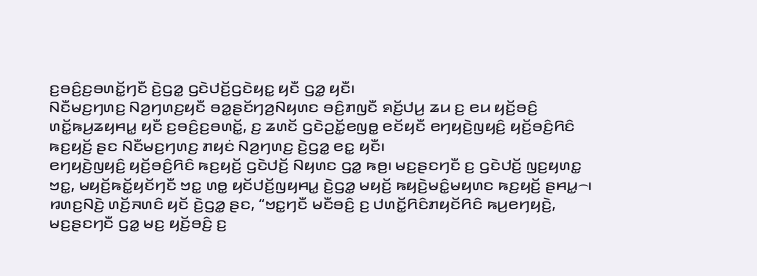ꤢ꤬ꤋꤢꤨ꤬ꤢ꤬ꤋꤛꤢꤩ꤭ꤚꤢꤪ ꤢꤧ꤬ꤞꤤ꤭ ꤞꤢꤧꤓꤢꤩ꤬ꤞꤢꤧꤟꤢ꤭ ꤟꤢꤪ ꤞꤤ꤭ ꤟꤢꤪ꤯
ꤡꤢꤪꤗꤢ꤬ꤚꤛꤢ꤬ ꤡꤤ꤬ꤚꤛꤢ꤬ꤟꤢꤪ ꤋꤤ꤭ꤔꤢꤩꤚꤤ꤬ꤡꤟꤛꤢ ꤋꤢꤨ꤬ꤊꤜꤢꤪ ꤎꤢꤩ꤬ꤓꤣ꤬ ꤘꤣ ꤢ꤬ ꤕꤣ ꤟꤢꤩ꤬ꤋꤢꤨ꤬ ꤛꤢꤩ꤭ꤒꤣ꤬ꤘꤟꤌꤣ꤭ ꤟꤢꤪ ꤢ꤬ꤋꤢꤨ꤬ꤢ꤬ꤋꤛꤢꤩ꤭, ꤢ꤬ ꤘꤛꤢꤩ ꤞꤢꤧꤑꤢꤩ꤭ꤕꤜꤥ꤭ ꤕꤢꤩꤟꤢꤪ ꤕꤚꤟꤢꤧ꤬ꤜꤟꤢꤨ꤬ ꤟꤢꤩ꤬ꤋꤢꤨ꤬ꤖꤢꤨ ꤒꤢ꤬ꤟꤢꤩ꤬ ꤔꤢ ꤡꤢꤪꤗꤢ꤬ꤚꤛꤢ꤬ ꤊꤟꤢꤦ ꤡꤤ꤬ꤚꤛꤢ꤬ ꤢꤧ꤬ꤞꤤ꤭ ꤕꤢ꤭ ꤟꤢꤪ꤯
ꤕꤚꤟꤢꤧ꤬ꤜꤟꤢꤨ꤬ ꤟꤢꤩ꤬ꤋꤢꤨ꤬ꤖꤢꤨ ꤒꤢ꤬ꤟꤢꤩ꤬ ꤞꤢꤧꤓꤢꤩ꤬ ꤡꤟꤛꤢ ꤞꤤ꤭ ꤒꤥ꤬꤯ ꤗꤢ꤬ꤔꤢꤚꤢꤪ ꤢ꤬ ꤞꤢꤧꤓꤢꤩ꤬ ꤜꤢ꤬ꤟꤛꤢ꤭ ꤠꤢ꤭, ꤗꤟꤢꤩ꤬ꤒꤢꤩ꤭ꤟꤢꤩꤚꤢꤪ ꤠꤢ꤭ ꤛꤥ꤭ ꤟꤢꤩꤓꤢꤩ꤬ꤜꤟꤌꤣ꤭ ꤢꤧ꤬ꤞꤤ꤭ ꤗꤟꤢꤩ꤬ ꤒꤟꤢꤧ꤬ꤗꤢꤨ꤭ꤗꤟꤛꤢ ꤒꤢ꤬ꤟꤢꤩ꤬ ꤔꤌꤣ꤭꤮꤯
ꤙꤛꤢ꤬ꤡꤢꤧ꤬ ꤛꤢꤩ꤬ꤏꤛꤢꤨ ꤟꤢꤩ ꤢꤧ꤬ꤞꤤ꤭ ꤔꤢ, “ꤠꤢ꤭ꤚꤢꤪ ꤗꤢꤪꤋꤢꤨ꤬ ꤢ꤬ ꤓꤛꤢꤩ꤭ꤖꤢꤨꤊꤟꤢꤩꤖꤢꤨ ꤒꤣ꤬ꤕꤚꤟꤢꤧ꤬, ꤗꤢ꤬ꤔꤢꤚꤢꤪ ꤞꤤ꤭ ꤗꤢ꤬ ꤟꤢꤩ꤬ꤋꤢꤨ꤬ ꤢ꤬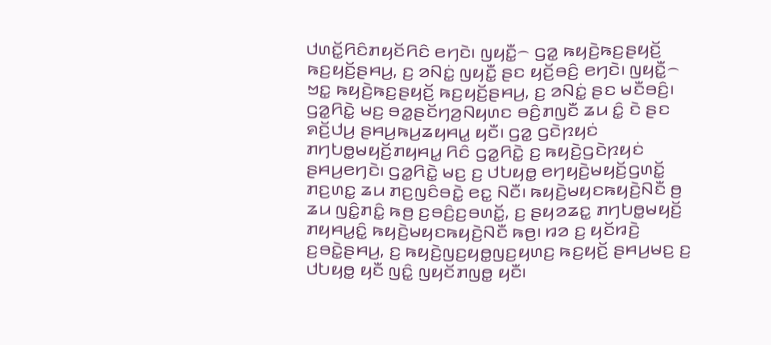ꤓꤛꤢꤩ꤭ꤖꤢꤨꤊꤟꤢꤩꤖꤢꤨ ꤕꤚꤢꤧ꤯ ꤜꤟꤢꤪ꤭꤮ ꤞꤤ꤭ ꤒꤟꤢꤧ꤬ꤒꤢ꤬ꤔꤟꤢꤩ꤬ ꤒꤢ꤬ꤟꤢꤩ꤬ꤔꤌꤣ꤬, ꤢ꤬ ꤤꤡꤢꤦ꤭ ꤜꤟꤢꤪ꤭ ꤔꤢ ꤟꤢꤩ꤬ꤋꤢꤨ꤬ ꤕꤚꤢꤧ꤯ ꤜꤟꤢꤪ꤭꤮ ꤠꤢ꤭ ꤒꤟꤢꤧ꤬ꤒꤢ꤬ꤔꤟꤢꤩ꤬ ꤒꤢ꤬ꤟꤢꤩ꤬ꤔꤌꤣ꤬, ꤢ꤬ ꤤꤡꤢꤦ꤭ ꤔꤢ ꤗꤢꤪꤋꤢꤨ꤬꤯
ꤞꤤ꤭ꤖꤢꤧ꤭ ꤗꤢ꤬ ꤋꤤ꤭ꤔꤢꤩꤚꤤ꤬ꤡꤟꤛꤢ ꤋꤢꤨ꤬ꤊꤜꤢꤪ ꤘꤣ ꤢꤨ꤭ ꤢꤧ ꤔꤢ ꤎꤢꤩ꤬ꤓꤣ꤬ ꤔꤌꤣ꤬ꤒꤣ꤬ꤘꤟꤌꤣ꤭ ꤟꤢꤪ꤯ ꤞꤤ꤭ ꤞꤢꤧꤐꤟꤢꤦ ꤊꤚꤝꤥ꤭ꤗꤟꤢꤩ꤬ꤊꤟꤌꤣ꤭ ꤖꤢꤨ ꤞꤤ꤭ꤖꤢꤧ꤭ ꤢ꤬ ꤒꤟꤢꤧ꤬ꤞꤢꤧꤐꤟꤢꤦ ꤔꤌꤣ꤬ꤕꤚꤢꤧ꤯ ꤞꤤ꤭ꤖꤢꤧ꤭ ꤗꤢ꤬ ꤢ꤬ ꤓꤝꤟꤥ꤭ ꤕꤚꤟꤢꤧ꤬ꤗꤟꤢꤩ꤬ꤞꤛꤢꤩ꤭ ꤊꤢ꤬ꤛꤢ꤭ ꤘꤣ ꤊꤢ꤬ꤜꤢꤨꤋꤢꤧ꤭ ꤕꤢ꤭ ꤡꤢꤪ꤯ ꤒꤟꤢꤧ꤬ꤗꤟꤢꤒꤟꤢꤧ꤬ꤡꤢꤪ ꤥ꤬ ꤘꤣ ꤜꤢꤨ꤭ꤊꤢꤨ꤭ ꤒꤥ꤬ ꤢ꤬ꤋꤢꤨ꤬ꤢ꤬ꤋꤛꤢꤩ꤭, ꤢ꤬ ꤔꤟꤤꤘꤢ꤭ ꤊꤚꤝꤥ꤭ꤗꤟꤢꤩ꤬ ꤊꤟꤌꤣ꤭ꤢꤨ꤭ ꤒꤟꤢꤧ꤬ꤗꤟꤢꤒꤟꤢꤧ꤬ꤡꤢꤪ ꤒꤥ꤬꤯ ꤙꤤ ꤢ꤬ ꤟꤢꤩꤙꤢꤧ꤬ ꤢ꤬ꤋꤢꤧ꤭ꤔꤌꤣ꤬, ꤢ꤬ ꤒꤟꤢꤧ꤬ꤜꤢ꤬ꤟꤥ꤭ꤜꤢ꤬ꤟꤛꤢ꤬ ꤒꤢ꤬ꤟꤢꤩ꤬ ꤔꤌꤣ꤬ꤗꤢ꤬ ꤢ꤬ ꤓꤝꤟꤥ꤭ ꤟꤢꤪ ꤜꤢꤨ꤭ ꤜꤟꤢꤩꤊꤜꤥ꤭ ꤟꤢꤪ꤯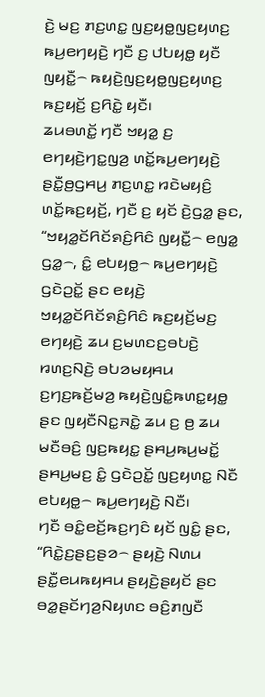ꤢꤧ꤬ ꤗꤢ꤬ ꤊꤢ꤬ꤛꤢ꤭ ꤜꤢ꤬ꤟꤥ꤭ꤜꤢ꤬ꤟꤛꤢ꤬ ꤒꤣ꤬ꤕꤚꤟꤢꤧ꤬ ꤚꤢꤪ ꤢ꤬ ꤓꤝꤟꤥ꤭ ꤟꤢꤪ ꤜꤟꤢꤪ꤭꤮ ꤒꤟꤢꤧ꤬ꤜꤢ꤬ꤟꤥ꤭ꤜꤢ꤬ꤟꤛꤢ꤬ ꤒꤢ꤬ꤟꤢꤩ꤬ ꤢ꤬ꤖꤢꤧ꤭ ꤟꤢꤪ꤯
ꤘꤣꤋꤛꤢꤩ꤭ ꤚꤢꤪ ꤠꤟꤤ꤭ ꤢ꤬ ꤕꤚꤟꤢꤧ꤬ꤚꤢ꤭ꤜꤤ꤬ ꤛꤢꤩ꤭ꤒꤣ꤬ꤕꤚꤟꤢꤧ꤬ ꤔꤢꤪ꤭ꤥ꤬ꤞꤌꤣ꤬ ꤊꤢ꤬ꤛꤢ꤭ ꤙꤢꤧꤗꤟꤢꤨ꤬ ꤛꤢꤩ꤭ꤒꤢ꤬ꤟꤢꤩ꤬, ꤚꤢꤪ ꤢ꤬ ꤟꤢꤩ ꤢꤧ꤬ꤞꤤ꤭ ꤔꤢ, “ꤠꤟꤤ꤭ꤢꤩꤖꤢꤩꤎꤢꤨ꤬ꤖꤢꤨ ꤜꤟꤢꤪ꤭꤮ ꤕꤜꤤ꤭ ꤞꤤ꤭꤮, ꤢꤨ꤭ ꤕꤝꤟꤥ꤭꤮ ꤒꤣ꤬ꤕꤚꤟꤢꤧ꤬ ꤞꤢꤧꤑꤢꤩ꤭ ꤔꤢ ꤕꤟꤢꤧ꤬ ꤠꤟꤤ꤭ꤢꤩꤖꤢꤩꤎꤢꤨ꤬ꤖꤢꤨ ꤒꤢ꤬ꤟꤢꤩ꤬ꤗꤢ꤬ ꤕꤚꤟꤢꤧ꤬ ꤘꤣ ꤢ꤬ꤗꤛꤢꤢ꤬ꤋꤝꤢꤧ꤬ ꤙꤛꤢ꤬ꤡꤢꤧ꤬ ꤋꤝꤤꤗꤟꤌꤣ ꤢ꤬ꤚꤢ꤬ꤒꤢꤩ꤬ꤗꤤ꤬ ꤒꤟꤢꤧ꤬ꤜꤢꤨ꤭ꤒꤛꤢ꤭ꤟꤥ꤭ ꤔꤢ ꤜꤟꤢꤪꤡꤢ꤭ꤏꤢꤧ꤭ ꤘꤣ ꤢ꤬ ꤥ꤬ ꤘꤣ ꤗꤢꤪꤋꤢꤨ꤬ ꤜꤢ꤬ꤒꤟꤢ꤭ ꤔꤌꤣ꤬ꤒꤣ꤬ꤗꤢꤩ꤭ ꤔꤌꤣ꤬ꤗꤢ꤬ ꤢꤨ꤭ ꤞꤢꤧꤑꤢꤩ꤭ ꤜꤢ꤬ꤟꤛꤢ꤭ ꤡꤢꤪ ꤕꤝꤟꤥ꤭꤮ ꤒꤣ꤬ꤕꤚꤟꤢꤧ꤬ ꤡꤢꤪ꤯
ꤚꤢꤪ ꤋꤢꤨ꤭ꤕꤢꤩ꤬ꤒꤢ꤬ꤚꤢꤨ ꤟꤢꤩ ꤜꤢꤨ꤭ ꤔꤢ, “ꤖꤢꤧ꤭ꤢ꤬ꤔꤢ꤬ꤔꤤ꤮ ꤔꤟꤢꤧ꤬ ꤡꤛꤣ ꤔꤢꤪ꤭ꤕꤣꤒꤟꤌꤣ ꤔꤟꤢꤧ꤬ꤔꤟꤢꤩ ꤔꤢ ꤋꤤ꤭ꤔꤢꤩꤚꤤ꤬ꤡꤟꤛꤢ ꤋꤢꤨ꤬ꤊꤜꤢꤪ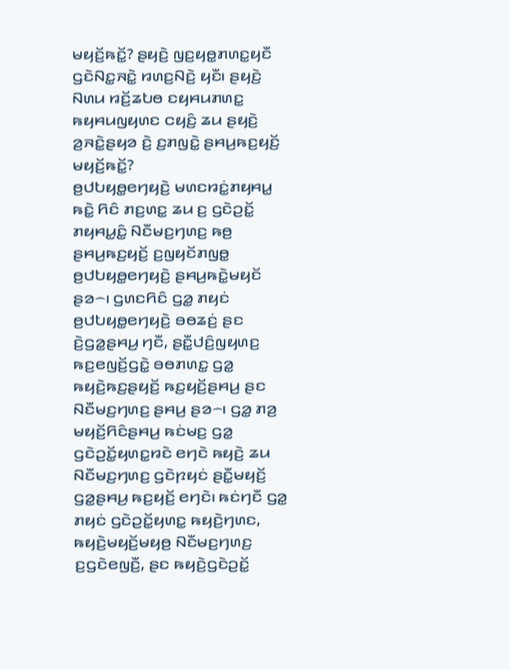ꤗꤟꤢꤩ꤬ꤒꤢꤩ꤭? ꤔꤟꤢꤧ꤬ ꤜꤢ꤬ꤟꤥ꤭ꤊꤛꤢ꤭ꤟꤢꤪ ꤞꤢꤧꤡꤢ꤭ꤏꤢꤧ꤭ ꤙꤛꤢ꤬ꤡꤢꤧ꤬ ꤟꤢꤪ꤯ ꤔꤟꤢꤧ꤬ ꤡꤛꤣ ꤙꤢꤩ꤬ꤘꤝꤥ ꤢꤟꤌꤣꤊꤛꤢ꤭ ꤒꤟꤌꤣꤜꤟꤛꤢ ꤍꤟꤢꤨ꤬ ꤘꤣ ꤔꤟꤢꤧ꤬ ꤤ꤬ꤏꤢꤧ꤭ꤔꤟꤤ ꤢꤧ꤬ ꤢ꤬ꤊꤜꤢꤧ꤭ ꤔꤌꤣ꤬ꤒꤢ꤬ꤟꤢꤩ꤬ ꤗꤟꤢꤩ꤬ꤒꤢꤩ꤭?
ꤥ꤬ꤓꤝꤟꤥ꤭ꤕꤚꤟꤢꤧ꤬ ꤗꤛꤢꤙꤢꤦ꤭ꤊꤟꤌꤣ꤭ ꤒꤢꤧ꤭ ꤖꤢꤨ ꤊꤢ꤬ꤛꤢ꤭ ꤘꤣ ꤢ꤬ ꤞꤢꤧꤑꤢꤩ꤭ ꤊꤟꤌꤣ꤭ꤢꤨ꤭ ꤡꤢꤪꤗꤢ꤬ꤚꤛꤢ꤬ ꤒꤥ꤬ ꤔꤌꤣ꤬ꤒꤢ꤬ꤟꤢꤩ꤬ ꤢ꤬ꤜꤟꤢꤩꤊꤜꤥ꤭ ꤥ꤬ꤓꤝꤟꤥ꤭ꤕꤚꤟꤢꤧ꤬ ꤔꤌꤣ꤬ꤒꤢꤧ꤭ꤗꤟꤢꤩ ꤔꤤ꤮꤯ ꤞꤛꤢꤖꤢꤨ ꤞꤤ꤭ ꤊꤟꤢꤦ ꤥ꤬ꤓꤝꤟꤥ꤭ꤕꤚꤟꤢꤧ꤬ ꤋꤥꤘꤢꤦ꤬ ꤔꤢ ꤢꤧ꤬ꤞꤤ꤭ꤔꤌꤣ꤬ ꤚꤢꤪ, ꤔꤢꤪ꤭ꤓꤢꤨ꤬ꤜꤟꤛꤢ꤬ ꤒꤢ꤬ꤕꤜꤢꤩ꤬ꤞꤢꤧ꤭ ꤋꤥꤊꤛꤢ꤭ ꤞꤤ꤭ ꤒꤟꤢꤧ꤬ꤒꤢ꤬ꤔꤟꤢꤩ꤬ ꤒꤢ꤬ꤟꤢꤩ꤬ꤔꤌꤣ꤬ ꤔꤢ ꤡꤢꤪꤗꤢ꤬ꤚꤛꤢ꤬ ꤔꤌꤣ꤬ ꤔꤤ꤮꤯ ꤞꤤ꤭ ꤊꤤ꤬ ꤗꤟꤢꤩ꤬ꤖꤢꤨꤔꤌꤣ꤬ ꤒꤢꤦꤗꤢ꤬ ꤞꤤ꤭ ꤞꤢꤧꤑꤢꤩ꤭ꤟꤛꤢ꤭ꤙꤢꤧ ꤕꤚꤢꤧ ꤒꤟꤢꤧ꤬ ꤘꤣ ꤡꤢꤪꤗꤢ꤬ꤚꤛꤢ꤬ ꤞꤢꤧꤐꤟꤢꤦ ꤔꤢꤪ꤭ꤗꤟꤢꤩ꤬ ꤞꤤ꤭ꤔꤌꤣ꤬ ꤒꤢ꤬ꤟꤢꤩ꤬ ꤕꤚꤢꤧ꤯ ꤒꤢꤦꤚꤢꤪ ꤞꤤ꤭ ꤊꤟꤢꤦ ꤞꤢꤧꤑꤢꤩ꤭ꤟꤛꤢ꤭ ꤒꤟꤢꤧ꤬ꤚꤛꤢ, ꤒꤟꤢꤧ꤬ꤗꤟꤢꤩ꤬ꤗꤟꤥ꤬ ꤡꤢꤪꤗꤢ꤬ꤚꤛꤢ꤬ ꤢ꤬ꤞꤢꤧꤕꤜꤢꤪ꤬, ꤔꤢ ꤒꤟꤢꤧ꤬ꤞꤢꤧꤑꤢꤩ꤭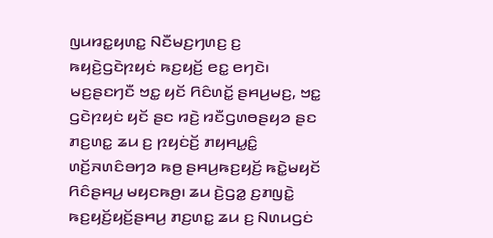ꤜꤣꤙꤢ꤭ꤟꤛꤢ꤭ ꤡꤢꤪꤗꤢ꤬ꤚꤛꤢ꤬ ꤢ꤬ ꤒꤟꤢꤧ꤬ꤞꤢꤧꤐꤟꤢꤦ ꤒꤢ꤬ꤟꤢꤩ꤬ ꤕꤢ꤭ ꤕꤚꤢꤧ꤯
ꤗꤢ꤬ꤔꤢꤚꤢꤪ ꤠꤢ꤭ ꤟꤢꤩ ꤖꤢꤨꤛꤢꤩ꤭ ꤔꤌꤣ꤬ꤗꤢ꤬, ꤠꤢ꤭ ꤞꤢꤧꤐꤟꤢꤦ ꤟꤢꤩ ꤔꤢ ꤙꤢꤧ꤬ ꤙꤢꤪꤞꤛꤥꤔꤟꤤ ꤔꤢ ꤊꤢ꤬ꤛꤢ꤭ ꤘꤣ ꤢ꤬ ꤐꤟꤢꤦꤢꤩ꤬ ꤊꤟꤌꤣ꤭ꤢꤨ꤭ ꤛꤢꤩ꤬ꤏꤛꤢꤨꤋꤚꤤ ꤒꤥ꤬ ꤔꤌꤣ꤬ꤒꤢ꤬ꤟꤢꤩ꤬ ꤒꤢꤧ꤭ꤗꤟꤢꤩ ꤖꤢꤨꤔꤌꤣ꤬ ꤗꤟꤢꤒꤥ꤬꤯ ꤘꤣ ꤢꤧ꤬ꤞꤤ꤭ ꤢ꤬ꤊꤜꤢꤧ꤭ ꤒꤢ꤬ꤟꤢꤩ꤬ꤟꤢꤩ꤬ꤔꤌꤣ꤬ ꤊꤢ꤬ꤛꤢ꤭ ꤘꤣ ꤢ꤬ ꤡꤛꤣꤞꤢꤦ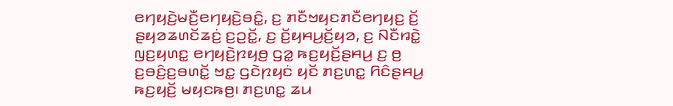ꤕꤚꤟꤢꤧ꤬ꤗꤢꤪ꤬ꤕꤚꤟꤢꤧ꤬ꤋꤢꤨ꤭, ꤢ꤬ ꤊꤢꤪꤠꤟꤢꤊꤢꤪꤕꤚꤟꤢ꤬ ꤢꤩ꤬ ꤔꤟꤤꤘꤛꤢꤩꤘꤢꤦ꤬ ꤢ꤬ꤑꤢꤩ꤭, ꤢ꤬ ꤢꤩ꤬ꤟꤌꤣ꤬ꤢꤩ꤬ꤟꤤ, ꤢ꤬ ꤡꤢꤪꤙꤢꤧ꤭ ꤜꤢ꤬ꤟꤛꤢ꤭ ꤕꤚꤟꤢꤧ꤬ꤐꤟꤥ꤬ ꤞꤤ꤭ ꤒꤢ꤬ꤟꤢꤩ꤬ꤔꤌꤣ꤬ ꤢ꤬ ꤥ꤬ ꤢ꤬ꤋꤢꤨ꤬ꤢ꤬ꤋꤛꤢꤩ꤭ ꤠꤢ꤭ ꤞꤢꤧꤐꤟꤢꤦ ꤟꤢꤩ ꤊꤢ꤬ꤛꤢ꤭ ꤖꤢꤨꤔꤌꤣ꤬ ꤒꤢ꤬ꤟꤢꤩ꤬ ꤗꤟꤢꤒꤥ꤬꤯ ꤊꤢ꤬ꤛꤢ꤭ ꤘꤣ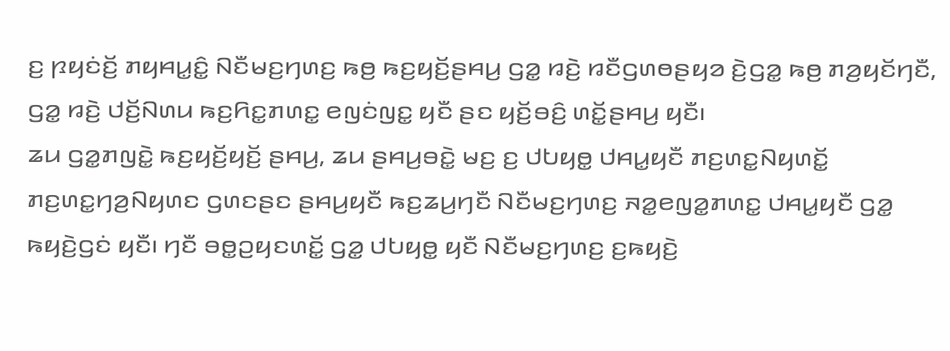ꤢ꤬ ꤐꤟꤢꤦꤢꤩ꤬ ꤊꤟꤌꤣ꤭ꤢꤨ꤭ ꤡꤢꤪꤗꤢ꤬ꤚꤛꤢ꤬ ꤒꤥ꤬ ꤒꤢ꤬ꤟꤢꤩ꤬ꤔꤌꤣ꤬ ꤞꤤ꤭ ꤙꤢꤧ꤬ ꤙꤢꤪꤞꤛꤥꤔꤟꤤ ꤢꤧ꤬ꤞꤤ꤭ ꤒꤥ꤬ ꤊꤤ꤬ꤟꤢꤩꤚꤢꤪ, ꤞꤤ꤭ ꤙꤢꤧ꤬ ꤓꤢꤩ꤬ꤡꤛꤣ ꤒꤢ꤬ꤖꤢ꤭ꤊꤛꤢ꤭ ꤕꤜꤢꤦꤜꤢ꤭ ꤟꤢꤪ ꤔꤢ ꤟꤢꤩ꤬ꤋꤢꤨ꤬ ꤛꤢꤩ꤭ꤔꤌꤣ꤬ ꤟꤢꤪ꤯
ꤘꤣ ꤞꤤ꤭ꤊꤜꤢꤧ꤭ ꤒꤢ꤬ꤟꤢꤩ꤬ꤟꤢꤩ꤬ ꤔꤌꤣ꤬, ꤘꤣ ꤔꤌꤣ꤬ꤋꤢꤧ꤭ ꤗꤢ꤬ ꤢ꤬ ꤓꤝꤟꤥ꤭ ꤓꤌꤣ꤭ꤟꤢꤪ ꤊꤢ꤬ꤛꤢ꤭ꤡꤟꤛꤢꤩ꤭ ꤊꤢ꤬ꤛꤢ꤭ꤚꤤ꤬ꤡꤟꤛꤢ ꤞꤛꤢꤔꤢ ꤔꤌꤣ꤬ꤟꤢꤪ ꤒꤢ꤬ꤘꤣ꤬ꤚꤢꤪ ꤡꤢꤪꤗꤢ꤬ꤚꤛꤢ꤬ ꤏꤤ꤭ꤕꤜꤤ꤭ꤊꤛꤢ꤭ ꤓꤌꤣ꤭ꤟꤢꤪ ꤞꤤ꤭ ꤒꤟꤢꤧ꤬ꤞꤢꤦ ꤟꤢꤪ꤯ ꤚꤢꤪ ꤋꤥ꤭ꤑꤟꤢꤛꤢꤩ꤭ ꤞꤤ꤭ ꤓꤝꤟꤥ꤭ ꤟꤢꤪ ꤡꤢꤪꤗꤢ꤬ꤚꤛꤢ꤬ ꤢ꤬ꤒꤟꤢꤧ꤬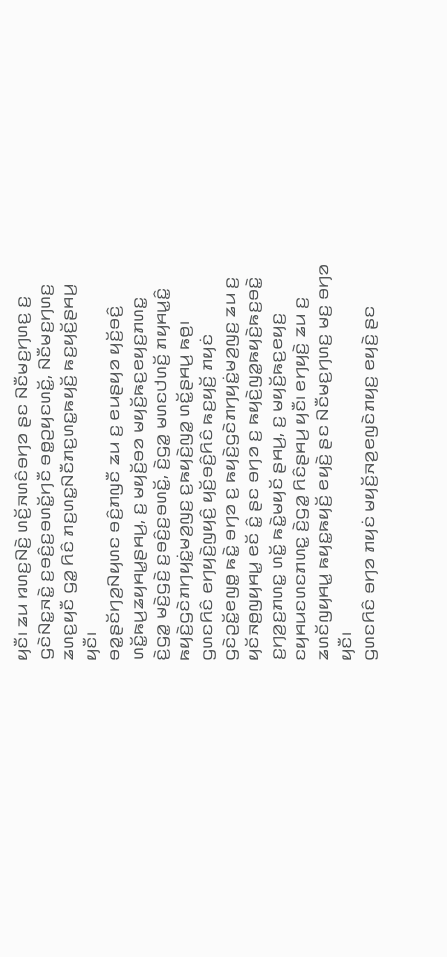ꤟꤢꤪ꤯ ꤘꤣ ꤙꤛꤢ꤬ꤡꤢꤧ꤬ ꤛꤢꤩ꤬ꤏꤛꤢꤨꤋꤚꤤ ꤔꤢ ꤡꤢꤪꤗꤢ꤬ꤚꤛꤢ꤬ ꤢ꤬ ꤞꤢꤧꤡꤢ꤭ꤏꤢꤧ꤭ ꤢ꤬ꤋꤢꤨ꤬ꤢ꤬ꤋꤛꤢꤩ꤭ꤚꤢꤪ ꤋꤥ꤭ꤑꤟꤢꤛꤢꤩ꤭, ꤡꤢꤪꤗꤢ꤬ꤚꤛꤢ꤬ ꤘꤛꤢ꤬ꤟꤢꤪ ꤞꤤ꤭ ꤖꤢꤨ ꤊꤢ꤬ꤛꤢ꤭ꤡꤢꤪꤊꤢ꤬ꤛꤢ꤭ꤒꤟꤢꤩ꤬ ꤒꤢ꤬ꤟꤢꤩ꤬ꤔꤌꤣ꤬ ꤟꤢꤪ꤯
ꤋꤤ꤭ꤔꤢꤩꤚꤤ꤬ꤡꤟꤛꤢ ꤋꤢꤨ꤬ꤊꤜꤢꤪ ꤘꤣ ꤢ꤬ ꤕꤣꤔꤟꤤ ꤟꤢꤩ꤬ꤋꤢꤨ꤬ ꤛꤢꤩ꤭ꤒꤣ꤬ꤘꤟꤌꤣ꤭ꤔꤌꤣ꤬, ꤢ꤬ ꤗꤟꤢꤩ꤬ꤋꤤ ꤗꤟꤢꤩ꤬ꤒꤢ꤬ꤕꤟꤢ꤬ꤊꤛꤢ꤭ ꤢꤧ꤬ꤞꤤ꤭ ꤗꤢꤧ꤬ꤞꤢꤧ꤬ ꤢ꤬ꤋꤢꤨ꤬ꤢ꤬ꤋꤛꤢꤩ꤭, ꤢꤧ꤬ꤞꤤ꤭ ꤗꤛꤢꤓꤛꤢꤩ꤬ ꤊꤟꤌꤣ꤭ꤢꤨ꤭ ꤒꤟꤢꤧ꤬ꤞꤢꤧꤊꤚꤟꤢꤦ꤭ꤗꤤ꤬ꤜꤢ꤬ ꤢ꤬ꤒꤟꤢꤧ꤬ꤜꤤ꤭ ꤛꤢꤩ꤭ꤔꤌꤣ꤬ ꤒꤥ꤬꤯ ꤞꤛꤢꤖꤢꤨ ꤕꤚꤟꤢꤧ꤬ꤜꤟꤢꤨ꤬ ꤟꤢꤩ꤬ꤋꤢꤨ꤬ꤖꤢꤨ ꤒꤢ꤬ꤟꤢꤩ꤬ ꤊꤟꤢꤦ ꤞꤢꤧꤑꤢꤩ꤭ꤕꤜꤥ꤭ ꤒꤢꤧ꤭ ꤋꤚꤤ ꤢ꤬ ꤒꤟꤢꤧ꤬ꤞꤢꤧꤊꤚꤟꤢꤦ꤭ꤗꤤ꤬ꤜꤢ꤬ ꤘꤣ ꤢ꤬ ꤟꤢꤩꤏꤥ꤬ꤜꤟꤌꤣ꤭ ꤕꤢꤩ ꤢꤨ꤭ ꤔꤢ ꤋꤚꤤ ꤢ꤬ ꤒꤟꤢꤧ꤬ꤜꤤ꤭ꤒꤟꤢꤧ꤬ꤒꤢ꤬ꤋꤢꤧ꤭ ꤢ꤬ꤚꤤ꤬ꤢ꤬ꤊꤛꤢ꤭ ꤛꤢꤩ꤭ ꤒꤢꤧ꤭ꤗꤟꤢꤩ ꤔꤌꤣ꤬, ꤢ꤬ ꤗꤟꤢꤩ꤬ꤒꤢ꤬ꤕꤟꤢ꤬ ꤢꤟꤌꤣꤢꤛꤢꤊꤛꤢ꤭ ꤢꤧ꤬ꤞꤤ꤭ ꤖꤢꤨꤔꤌꤣ꤬ ꤟꤢꤪ꤯ ꤕꤚꤟꤢꤧ꤬ ꤘꤣ ꤢ꤬ ꤘꤛꤢꤩꤜꤟꤌꤣ꤭ ꤒꤟꤢ꤭ꤒꤟꤢꤩ꤬ ꤕꤟꤢꤧ꤬ ꤔꤢ ꤡꤢꤪꤗꤢ꤬ꤚꤛꤢ꤬ ꤗꤢ꤬ ꤋꤚꤤ ꤟꤢꤪ꤯
ꤞꤛꤢꤖꤢꤨ ꤋꤚꤤ ꤊꤟꤢꤦ ꤗꤟꤢꤩ꤬ꤏꤤ꤬ꤕꤜꤢꤧꤊꤟꤢ꤬ ꤕꤟꤢꤧ꤬ ꤔꤢ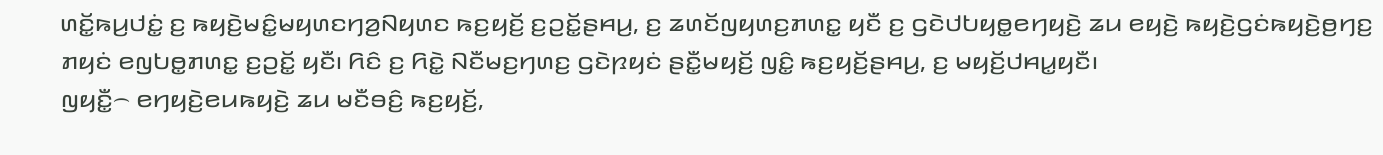ꤛꤢꤩ꤭ꤒꤣ꤬ꤓꤢꤦ꤭ ꤢ꤬ ꤒꤟꤢꤧ꤬ꤗꤢꤨ꤭ꤗꤟꤛꤢꤚꤤ꤬ꤡꤟꤛꤢ ꤒꤢ꤬ꤟꤢꤩ꤬ ꤢ꤬ꤑꤢꤩ꤭ꤔꤌꤣ꤬, ꤢ꤬ ꤘꤛꤢꤩꤜꤟꤛꤢ꤬ꤊꤛꤢ꤭ ꤟꤢꤪ ꤢ꤬ ꤞꤢꤧꤓꤝꤟꤥ꤭ꤕꤚꤟꤢꤧ꤬ ꤘꤣ ꤕꤟꤢꤧ꤬ ꤒꤟꤢꤧ꤬ꤞꤢꤦꤒꤟꤢꤧ꤬ꤥ꤬ꤚꤢ꤬ ꤊꤟꤢꤦ ꤕꤜꤝꤥ꤭ꤊꤛꤢ꤭ ꤢ꤬ꤑꤢꤩ꤭ ꤟꤢꤪ꤯ ꤖꤢꤨ ꤢ꤬ ꤖꤢꤧ꤭ ꤡꤢꤪꤗꤢ꤬ꤚꤛꤢ꤬ ꤞꤢꤧꤐꤟꤢꤦ ꤔꤢꤪ꤭ꤗꤟꤢꤩ꤬ ꤜꤢꤨ꤭ ꤒꤢ꤬ꤟꤢꤩ꤬ꤔꤌꤣ꤬, ꤢ꤬ ꤗꤟꤢꤩ꤬ꤓꤌꤣ꤭ꤟꤢꤪ꤯
ꤜꤟꤢꤪ꤭꤮ ꤕꤚꤟꤢꤧ꤬ꤕꤣꤒꤟꤢꤧ꤬ ꤘꤣ ꤗꤢꤪꤋꤢꤨ꤬ ꤒꤢ꤬ꤟꤢꤩ꤬,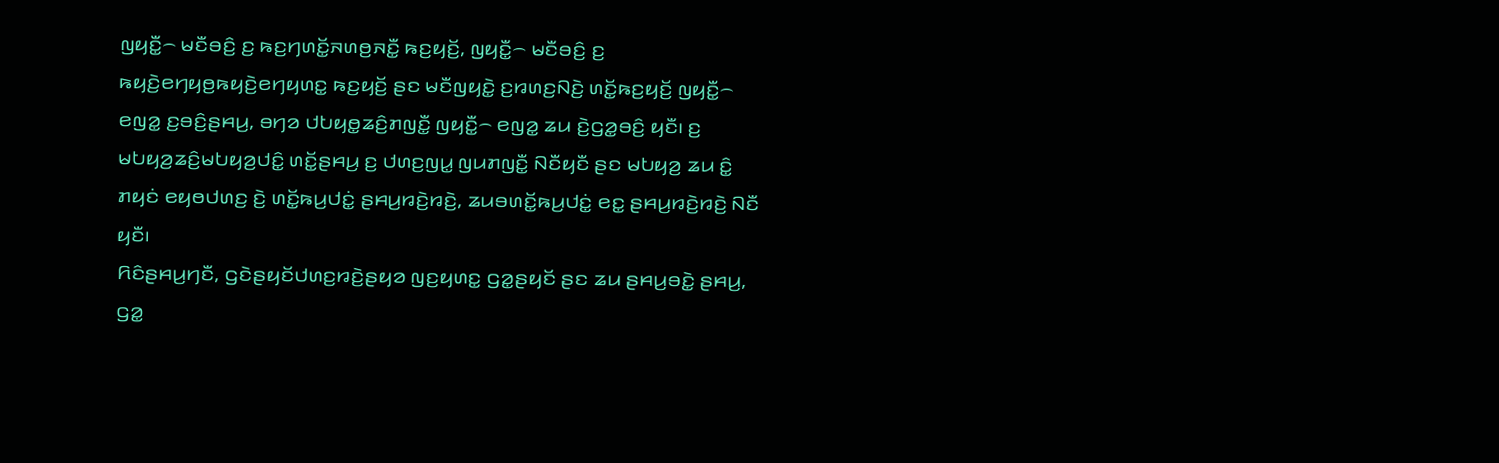ꤜꤟꤢꤪ꤭꤮ ꤗꤢꤪꤋꤢꤨ꤬ ꤢ꤬ ꤒꤢ꤬ꤚꤛꤢꤩ꤭ꤏꤛꤥ꤬ꤏꤢꤪ꤭ ꤒꤢ꤬ꤟꤢꤩ꤬, ꤜꤟꤢꤪ꤭꤮ ꤗꤢꤪꤋꤢꤨ꤬ ꤢ꤬ ꤒꤟꤢꤧ꤬ꤕꤚꤟꤥ꤬ꤒꤟꤢꤧ꤬ꤕꤚꤟꤛꤢ꤭ ꤒꤢ꤬ꤟꤢꤩ꤬ ꤔꤢ ꤗꤢꤪꤜꤟꤢꤧ꤭ ꤢ꤬ꤙꤛꤢ꤬ꤡꤢꤧ꤬ ꤛꤢꤩ꤭ꤒꤢ꤬ꤟꤢꤩ꤬ ꤜꤟꤢꤪ꤭꤮ ꤕꤜꤤ꤭ ꤢ꤬ꤋꤢꤨ꤬ꤔꤌꤣ꤬, ꤋꤚꤤ ꤓꤝꤟꤥ꤭ꤘꤢꤨ꤬ꤊꤜꤢꤪ꤭ ꤜꤟꤢꤪ꤭꤮ ꤕꤜꤤ꤭ ꤘꤣ ꤢꤧ꤬ꤞꤤ꤭ꤋꤢꤨ꤬ ꤟꤢꤪ꤯ ꤢ꤬ ꤗꤝꤟꤤ꤬ꤘꤢꤨ꤬ꤗꤝꤟꤤ꤬ꤓꤢꤨ꤭ ꤛꤢꤩ꤭ꤔꤌꤣ꤬ ꤢ꤬ ꤓꤛꤢ꤬ꤜꤣ꤭ ꤜꤣꤊꤜꤢꤪ꤭ ꤡꤢꤪꤟꤢꤪ ꤔꤢ ꤗꤝꤟꤤ꤬ ꤘꤣ ꤢꤨ꤭ ꤊꤟꤢꤦ ꤕꤟꤥꤓꤛꤢ꤬ ꤢꤧ꤬ ꤛꤢꤩ꤭ꤒꤣ꤬ꤓꤢꤦ꤭ ꤔꤌꤣ꤬ꤙꤢꤧ꤬ꤙꤢꤧ꤬, ꤘꤣꤋꤛꤢꤩ꤭ꤒꤣ꤬ꤓꤢꤦ꤭ ꤕꤢ꤭ ꤔꤌꤣ꤬ꤙꤢꤧ꤬ꤙꤢꤧ꤬ ꤡꤢꤪ ꤟꤢꤪ꤯
ꤖꤢꤨꤔꤌꤣ꤬ꤚꤢꤪ, ꤞꤢꤧꤔꤟꤢꤩꤓꤛꤢ꤬ꤙꤢꤧ꤬ꤔꤟꤤ ꤜꤢ꤬ꤟꤛꤢ꤭ ꤞꤤ꤭ꤔꤟꤢꤩ ꤔꤢ ꤘꤣ ꤔꤌꤣ꤬ꤋꤢꤧ꤭ ꤔꤌꤣ꤬, ꤞꤤ꤭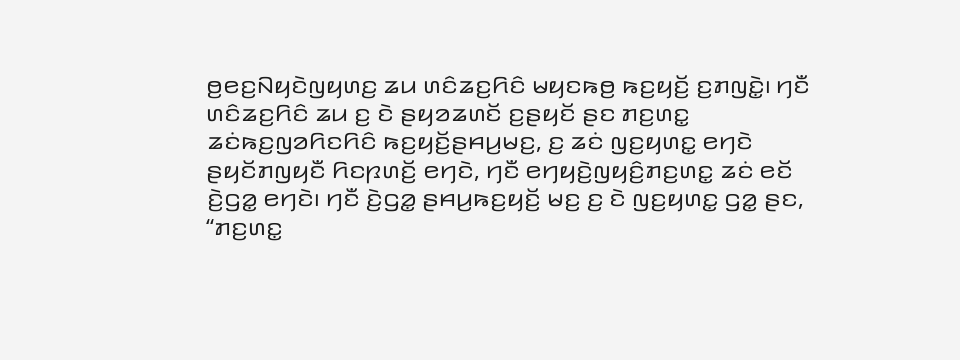ꤥ꤬ꤕꤢ꤬ꤡꤟꤢꤧꤜꤟꤛꤢ꤬ ꤘꤣ ꤛꤢꤨꤘꤢ꤬ꤖꤢꤨ ꤗꤟꤢꤒꤥ꤬ ꤒꤢ꤬ꤟꤢꤩ꤬ ꤢ꤬ꤊꤜꤢꤧ꤭꤯ ꤚꤢꤪ ꤛꤢꤨꤘꤢ꤬ꤖꤢꤨ ꤘꤣ ꤢ꤬ ꤢꤧ ꤔꤟꤤꤘꤛꤢꤩ ꤢ꤬ꤔꤟꤢꤩ ꤔꤢ ꤊꤢ꤬ꤛꤢ꤭ ꤘꤢꤦꤒꤢ꤬ꤜꤤꤖꤢꤖꤢꤨ ꤒꤢ꤬ꤟꤢꤩ꤬ꤔꤌꤣ꤬ꤗꤢ꤬, ꤢ꤬ ꤘꤢꤦ ꤜꤢ꤬ꤟꤛꤢ꤭ ꤕꤚꤢꤧ ꤔꤟꤢꤩꤊꤜꤟꤢꤪ ꤖꤢꤐꤛꤢꤩ꤬ ꤕꤚꤢꤧ, ꤚꤢꤪ ꤕꤚꤟꤢꤧ꤬ꤜꤟꤢꤨ꤬ꤊꤢ꤬ꤛꤢ꤭ ꤘꤢꤦ ꤕꤢꤩ ꤢꤧ꤬ꤞꤤ꤭ ꤕꤚꤢꤧ꤯ ꤚꤢꤪ ꤢꤧ꤬ꤞꤤ꤭ ꤔꤌꤣ꤬ꤒꤢ꤬ꤟꤢꤩ꤬ ꤗꤢ꤬ ꤢ꤬ ꤢꤧ ꤜꤢ꤬ꤟꤛꤢ꤭ ꤞꤤ꤭ ꤔꤢ, “ꤊꤢ꤬ꤛꤢ꤭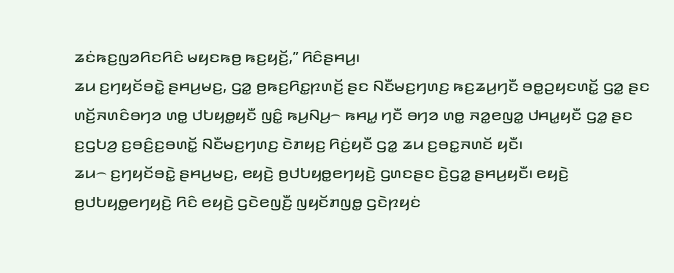ꤘꤢꤦꤒꤢ꤬ꤜꤤꤖꤢꤖꤢꤨ ꤗꤟꤢꤒꤥ꤬ ꤒꤢ꤬ꤟꤢꤩ꤬,” ꤖꤢꤨꤔꤌꤣ꤬꤯
ꤘꤣ ꤢ꤬ꤚꤟꤢꤩꤋꤢꤧ꤭ ꤔꤌꤣ꤬ꤗꤢ꤬, ꤞꤤ꤭ ꤥ꤬ꤒꤢ꤬ꤖꤢ꤭ꤐꤛꤢꤩ꤬ ꤔꤢ ꤡꤢꤪꤗꤢ꤬ꤚꤛꤢ꤬ ꤒꤢ꤬ꤘꤣ꤬ꤚꤢꤪ ꤋꤥ꤭ꤑꤟꤢꤛꤢꤩ꤭ ꤞꤤ꤭ ꤔꤢ ꤛꤢꤩ꤬ꤏꤛꤢꤨꤋꤚꤤ ꤛꤥ꤭ ꤓꤝꤟꤥ꤭ꤟꤢꤪ ꤜꤢꤨ꤭ ꤒꤣ꤬ꤡꤣ꤬꤮ ꤒꤌꤣ꤭ ꤚꤢꤪ ꤋꤚꤤ ꤛꤥ꤭ ꤏꤤ꤭ꤕꤜꤤ꤭ ꤓꤌꤣ꤭ꤟꤢꤪ ꤞꤤ꤭ ꤔꤢ ꤢ꤬ꤞꤝꤤ꤬ ꤢ꤬ꤋꤢꤨ꤬ꤢ꤬ꤋꤛꤢꤩ꤭ ꤡꤢꤪꤗꤢ꤬ꤚꤛꤢ꤬ ꤢꤧꤊꤟꤢ꤬ ꤖꤢꤦ꤬ꤟꤢꤪ ꤞꤤ꤭ ꤘꤣ ꤢ꤬ꤋꤢ꤭ꤏꤛꤢꤩ ꤟꤢꤪ꤯
ꤘꤣ꤮ ꤢ꤬ꤚꤟꤢꤩꤋꤢꤧ꤭ ꤔꤌꤣ꤬ꤗꤢ꤬, ꤕꤟꤢꤧ꤬ ꤥ꤬ꤓꤝꤟꤥ꤭ꤕꤚꤟꤢꤧ꤬ ꤞꤛꤢꤔꤢ ꤢꤧ꤬ꤞꤤ꤭ ꤔꤌꤣ꤬ꤟꤢꤪ꤯ ꤕꤟꤢꤧ꤬ ꤥ꤬ꤓꤝꤟꤥ꤭ꤕꤚꤟꤢꤧ꤬ ꤖꤢꤨ ꤕꤟꤢꤧ꤬ ꤞꤢꤧꤕꤜꤢꤪ꤬ ꤜꤟꤢꤩꤊꤜꤥ꤭ ꤞꤢꤧꤐꤟꤢꤦ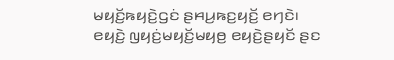ꤗꤟꤢꤩ꤬ꤒꤟꤢꤧ꤬ꤞꤢꤦ ꤔꤌꤣ꤬ꤒꤢ꤬ꤟꤢꤩ꤬ ꤕꤚꤢꤧ꤯ ꤕꤟꤢꤧ꤬ ꤜꤟꤢꤦ꤬ꤗꤟꤢꤩ꤬ꤗꤟꤥ꤬ ꤕꤟꤢꤧ꤬ꤔꤟꤢꤩ ꤔꤢ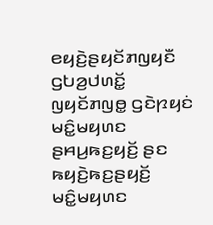ꤕꤟꤢꤧ꤬ꤔꤟꤢꤩꤊꤜꤟꤢꤪ ꤞꤝꤤ꤬ꤓꤛꤢꤩ꤭ ꤜꤟꤢꤩꤊꤜꤥ꤭ ꤞꤢꤧꤐꤟꤢꤦ ꤗꤢꤨ꤭ꤗꤟꤛꤢ ꤔꤌꤣ꤬ꤒꤢ꤬ꤟꤢꤩ꤬ ꤔꤢ ꤒꤟꤢꤧ꤬ꤒꤢ꤬ꤔꤟꤢꤩ꤬ ꤗꤢꤨ꤭ꤗꤟꤛꤢ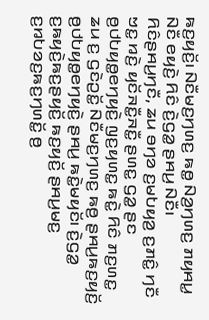ꤒꤢ꤬ꤟꤢꤩ꤬꤯ ꤡꤢꤪꤗꤢ꤬ꤚꤛꤢ꤬ ꤒꤥ꤭ ꤡꤤ꤬ꤚꤛꤢ꤬ ꤊꤟꤌꤣ꤭ ꤡꤢꤪ ꤕꤟꤢꤧ꤬ ꤖꤢꤨ ꤢꤧ꤬ꤞꤤ꤭ ꤔꤌꤣ꤬ ꤡꤢꤪ꤯
ꤖꤢꤨꤔꤌꤣ꤬ꤚꤢꤪ, ꤘꤣ ꤋꤚꤤ ꤢ꤬ꤗꤝꤟꤤ꤬ ꤢ꤬ꤊꤢꤨ꤭ ꤚꤢꤪ ꤠꤢ꤭ ꤙꤢꤧ꤬ ꤟꤢꤩꤏꤢꤪ꤭ꤏꤢꤪ꤭ ꤔꤛꤢ꤭ ꤞꤤ꤭ ꤔꤢ ꤥ꤬ꤓꤝꤟꤥ꤭ꤕꤚꤟꤢꤧ꤬ ꤜꤢ꤬ꤟꤛꤢ꤭ ꤒꤢꤧ꤭ ꤖꤢꤨ ꤊꤢ꤬ꤛꤢ꤭ ꤘꤣ ꤢ꤬ ꤞꤢꤧꤑꤢꤩ꤭ ꤡꤢꤪꤗꤢ꤬ꤚꤛꤢ꤬ ꤒꤥ꤬ ꤔꤌꤣ꤬ꤒꤢ꤬ꤟꤢꤩ꤬ ꤥ꤬ꤓꤝꤟꤥ꤭ꤕꤚꤟꤢꤧ꤬ ꤔꤌꤣ꤬ ꤒꤢꤧ꤭ꤗꤟꤢꤩ꤯ ꤢꤧ꤬ꤞꤤ꤭ ꤢ꤬ꤒꤟꤢꤧ꤬ꤒꤢ꤬ꤔꤟꤢꤩ꤬ ꤒꤢ꤬ꤟꤢꤩ꤬ ꤔꤌꤣ꤬ꤗꤢ꤬ ꤢ꤬ꤙꤝꤤꤢ꤬ꤒꤢ꤬ꤚꤛꤢꤩ꤭ ꤥ꤬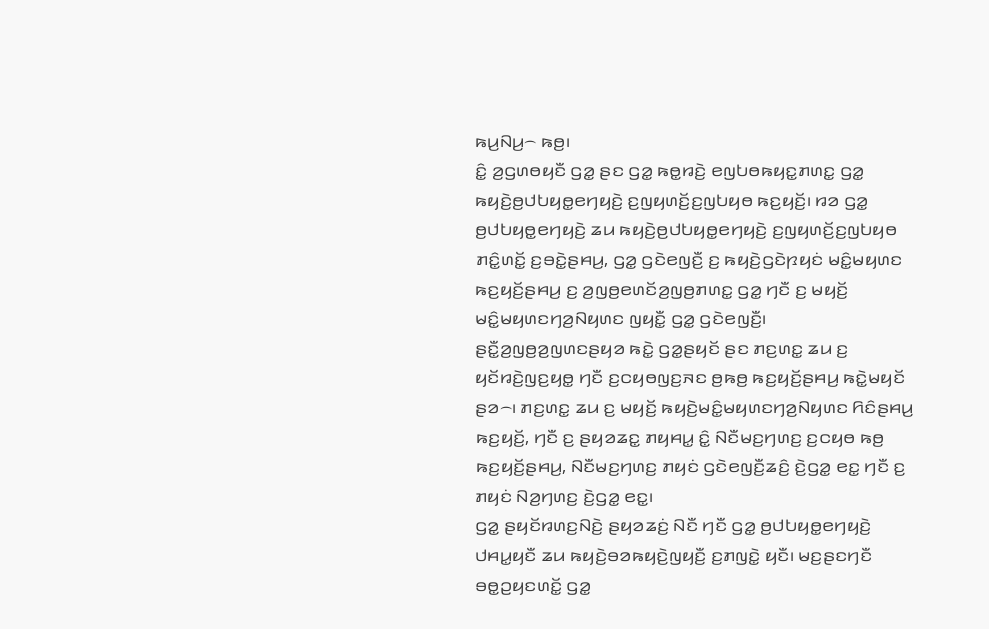ꤒꤣ꤬ꤡꤣ꤬꤮ ꤒꤥ꤬꤯
ꤢꤨ꤭ ꤤ꤬ꤞꤛꤥꤟꤢꤪ ꤞꤤ꤭ ꤔꤢ ꤞꤤ꤭ ꤒꤥ꤭ꤙꤢꤧ꤬ ꤕꤜꤝꤥꤒꤟꤢ꤭ꤊꤛꤢ꤭ ꤞꤤ꤭ ꤒꤟꤢꤧ꤬ꤥ꤬ꤓꤝꤟꤥ꤭ꤕꤚꤟꤢꤧ꤬ ꤢ꤬ꤜꤟꤛꤢꤩ꤬ꤢ꤬ꤜꤝꤟꤥ ꤒꤢ꤬ꤟꤢꤩ꤬꤯ ꤙꤤ ꤞꤤ꤭ ꤥ꤬ꤓꤝꤟꤥ꤭ꤕꤚꤟꤢꤧ꤬ ꤘꤣ ꤒꤟꤢꤧ꤬ꤥ꤬ꤓꤝꤟꤥ꤭ꤕꤚꤟꤢꤧ꤬ ꤢ꤬ꤜꤟꤛꤢꤩ꤬ꤢ꤬ꤜꤝꤟꤥ ꤊꤢꤨ꤭ꤛꤢꤩ꤭ ꤢ꤬ꤋꤢꤧ꤭ꤔꤌꤣ꤬, ꤞꤤ꤭ ꤞꤢꤧꤕꤜꤢꤪ꤬ ꤢ꤬ ꤒꤟꤢꤧ꤬ꤞꤢꤧꤐꤟꤢꤦ ꤗꤢꤨ꤭ꤗꤟꤛꤢ ꤒꤢ꤬ꤟꤢꤩ꤬ꤔꤌꤣ꤬ ꤢ꤬ ꤤ꤬ꤜꤥ꤬ꤕꤛꤢꤩꤤ꤬ꤜꤥ꤬ꤊꤛꤢ꤭ ꤞꤤ꤭ ꤚꤢꤪ ꤢ꤬ ꤗꤟꤢꤩ꤬ ꤗꤢꤨ꤭ꤗꤟꤛꤢꤚꤤ꤬ꤡꤟꤛꤢ ꤜꤟꤢꤪ꤭ ꤞꤤ꤭ ꤞꤢꤧꤕꤜꤢꤪ꤬꤯
ꤔꤢꤪ꤭ꤤ꤬ꤜꤥ꤬ꤤ꤬ꤜꤛꤢꤔꤟꤤ ꤒꤢꤧ꤭ ꤞꤤ꤭ꤔꤟꤢꤩ ꤔꤢ ꤊꤢ꤬ꤛꤢ꤭ ꤘꤣ ꤢ꤬ ꤟꤢꤩꤙꤢꤧ꤬ꤜꤢ꤬ꤟꤥ꤭ ꤚꤢꤪ ꤢ꤬ꤍꤟꤥꤜꤢ꤬ꤏꤢ ꤥ꤬ꤒꤥ꤬ ꤒꤢ꤬ꤟꤢꤩ꤬ꤔꤌꤣ꤬ ꤒꤢꤧ꤭ꤗꤟꤢꤩ ꤔꤤ꤮꤯ ꤊꤢ꤬ꤛꤢ꤭ ꤘꤣ ꤢ꤬ ꤗꤟꤢꤩ꤬ ꤒꤟꤢꤧ꤬ꤗꤢꤨ꤭ꤗꤟꤛꤢꤚꤤ꤬ꤡꤟꤛꤢ ꤖꤢꤨꤔꤌꤣ꤬ ꤒꤢ꤬ꤟꤢꤩ꤬, ꤚꤢꤪ ꤢ꤬ ꤔꤟꤤꤘꤢ꤭ ꤊꤟꤌꤣ꤭ ꤢꤨ꤭ ꤡꤢꤪꤗꤢ꤬ꤚꤛꤢ꤬ ꤢ꤬ꤍꤟꤥ ꤒꤥ꤬ ꤒꤢ꤬ꤟꤢꤩ꤬ꤔꤌꤣ꤬, ꤡꤢꤪꤗꤢ꤬ꤚꤛꤢ꤬ ꤊꤟꤢꤦ ꤞꤢꤧꤕꤜꤢꤪ꤬ꤘꤢꤨ꤬ ꤢꤧ꤬ꤞꤤ꤭ ꤕꤢ꤭ ꤚꤢꤪ ꤢ꤬ ꤊꤟꤢꤦ ꤡꤤ꤬ꤚꤛꤢ꤬ ꤢꤧ꤬ꤞꤤ꤭ ꤕꤢ꤭꤯
ꤞꤤ꤭ ꤔꤟꤢꤩꤙꤛꤢ꤬ꤡꤢꤧ꤬ ꤔꤟꤤꤘꤢꤦ꤬ ꤡꤢꤪ ꤚꤢꤪ ꤞꤤ꤭ ꤥ꤬ꤓꤝꤟꤥ꤭ꤕꤚꤟꤢꤧ꤬ ꤓꤌꤣ꤭ꤟꤢꤪ ꤘꤣ ꤒꤟꤢꤧ꤬ꤋꤤꤒꤟꤢꤧ꤬ꤜꤟꤢꤪ꤬ ꤢ꤬ꤊꤜꤢꤧ꤭ ꤟꤢꤪ꤯ ꤗꤢ꤬ꤔꤢꤚꤢꤪ ꤋꤥ꤭ꤑꤟꤢꤛꤢꤩ꤭ ꤞꤤ꤭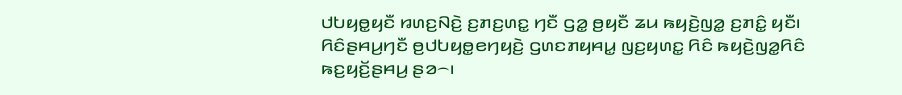ꤓꤝꤟꤥ꤭ꤟꤢꤪ ꤙꤛꤢ꤬ꤡꤢꤧ꤬ ꤢ꤬ꤊꤢ꤬ꤛꤢ꤭ ꤚꤢꤪ ꤞꤤ꤭ ꤥ꤬ꤟꤢꤪ ꤘꤣ ꤒꤟꤢꤧ꤬ꤜꤤ꤭ ꤢ꤬ꤊꤢꤨ꤭ ꤟꤢꤪ꤯ ꤖꤢꤨꤔꤌꤣ꤬ꤚꤢꤪ ꤥ꤬ꤓꤝꤟꤥ꤭ꤕꤚꤟꤢꤧ꤬ ꤞꤛꤢꤊꤟꤌꤣ꤭ ꤜꤢ꤬ꤟꤛꤢ꤭ ꤖꤢꤨ ꤒꤟꤢꤧ꤬ꤜꤤ꤭ꤖꤢꤨ ꤒꤢ꤬ꤟꤢꤩ꤬ꤔꤌꤣ꤬ ꤔꤤ꤮꤯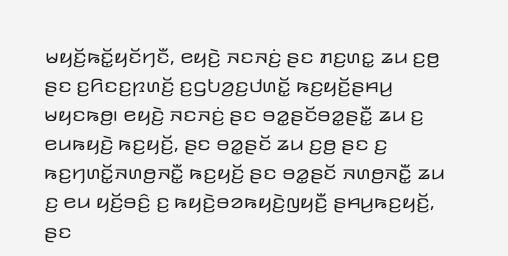ꤗꤟꤢꤩ꤬ꤒꤢꤩ꤭ꤟꤢꤩꤚꤢꤪ, ꤕꤟꤢꤧ꤬ ꤏꤢꤏꤢꤦ꤬ ꤔꤢ ꤊꤢ꤬ꤛꤢ꤭ ꤘꤣ ꤢ꤬ꤥ꤬ ꤔꤢ ꤢ꤬ꤖꤢꤢ꤬ꤐꤛꤢꤩ꤬ ꤢ꤬ꤞꤝꤤ꤬ꤢ꤬ꤓꤛꤢꤩ꤭ ꤒꤢ꤬ꤟꤢꤩ꤬ꤔꤌꤣ꤬ ꤗꤟꤢꤒꤥ꤬꤯ ꤕꤟꤢꤧ꤬ ꤏꤢꤏꤢꤦ꤬ ꤔꤢ ꤋꤤ꤭ꤔꤢꤩꤋꤤ꤭ꤔꤢꤪ꤭ ꤘꤣ ꤢ꤬ ꤕꤣꤒꤟꤢꤧ꤬ ꤒꤢ꤬ꤟꤢꤩ꤬, ꤔꤢ ꤋꤤ꤭ꤔꤢꤩ ꤘꤣ ꤢ꤬ꤥ꤬ ꤔꤢ ꤢ꤬ ꤒꤢ꤬ꤚꤛꤢꤩ꤭ꤏꤛꤥ꤬ꤏꤢꤪ꤭ ꤒꤢ꤬ꤟꤢꤩ꤬ ꤔꤢ ꤋꤤ꤭ꤔꤢꤩ ꤏꤛꤥ꤬ꤏꤢꤪ꤭ ꤘꤣ ꤢ꤬ ꤕꤣ ꤟꤢꤩ꤬ꤋꤢꤨ꤬ ꤢ꤬ ꤒꤟꤢꤧ꤬ꤋꤤꤒꤟꤢꤧ꤬ꤜꤟꤢꤪ꤬ ꤔꤌꤣ꤬ꤒꤢ꤬ꤟꤢꤩ꤬, ꤔꤢ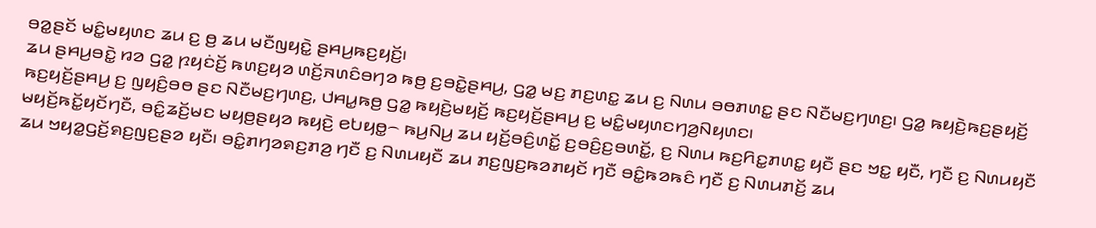ꤋꤤ꤭ꤔꤢꤩ ꤗꤢꤨ꤭ꤗꤟꤛꤢ ꤘꤣ ꤢ꤬ ꤥ꤬ ꤘꤣ ꤗꤢꤪꤜꤟꤢꤧ꤭ ꤔꤌꤣ꤬ꤒꤢ꤬ꤟꤢꤩ꤬꤯
ꤘꤣ ꤔꤌꤣ꤬ꤋꤢꤧ꤭ ꤙꤤ ꤞꤤ꤭ ꤐꤟꤢꤦꤢꤩ꤬ ꤒꤛꤢ꤬ꤟꤤ ꤛꤢꤩ꤬ꤏꤛꤢꤨꤋꤚꤤ ꤒꤥ꤬ ꤢ꤬ꤋꤢꤧ꤭ꤔꤌꤣ꤬, ꤞꤤ꤭ ꤗꤢ꤬ ꤊꤢ꤬ꤛꤢ꤭ ꤘꤣ ꤢ꤬ ꤡꤛꤣ ꤋꤥꤊꤛꤢ꤭ ꤔꤢ ꤡꤢꤪꤗꤢ꤬ꤚꤛꤢ꤬꤯ ꤞꤤ꤭ ꤒꤟꤢꤧ꤬ꤒꤢ꤬ꤔꤟꤢꤩ꤬ ꤒꤢ꤬ꤟꤢꤩ꤬ꤔꤌꤣ꤬ ꤢ꤬ ꤜꤟꤢꤨ꤬ꤋꤥ ꤔꤢ ꤡꤢꤪꤗꤢ꤬ꤚꤛꤢ꤬, ꤓꤌꤣ꤭ꤒꤥ꤬ ꤞꤤ꤭ ꤒꤟꤢꤧ꤬ꤗꤟꤢꤩ꤬ ꤒꤢ꤬ꤟꤢꤩ꤬ꤔꤌꤣ꤬ ꤢ꤬ ꤗꤢꤨ꤭ꤗꤟꤛꤢꤚꤤ꤬ꤡꤟꤛꤢ꤯
ꤗꤟꤢꤩ꤬ꤒꤢꤩ꤭ꤟꤢꤩꤚꤢꤪ, ꤋꤢꤨ꤭ꤘꤢꤩ꤬ꤗꤢ ꤗꤟꤥ꤬ꤔꤟꤤ ꤒꤟꤢꤧ꤬ ꤕꤝꤟꤥ꤭꤮ ꤒꤣ꤬ꤡꤣ꤬ ꤘꤣ ꤟꤢꤩ꤬ꤋꤢꤨ꤬ꤛꤢꤩ꤭ ꤢ꤬ꤋꤢꤨ꤬ꤢ꤬ꤋꤛꤢꤩ꤭, ꤢ꤬ ꤡꤛꤣ ꤒꤢ꤬ꤖꤢ꤭ꤊꤛꤢ꤭ ꤟꤢꤪ ꤔꤢ ꤠꤢ꤭ ꤟꤢꤪ, ꤚꤢꤪ ꤢ꤬ ꤡꤛꤣꤟꤢꤪ ꤘꤣ ꤠꤟꤤ꤭ꤞꤢꤩ꤬ꤎꤢ꤬ꤜꤢ꤬ꤔꤤ ꤟꤢꤪ꤯ ꤋꤢꤨ꤭ꤊꤚꤤꤎꤢ꤬ꤊꤤ꤬ ꤚꤢꤪ ꤢ꤬ ꤡꤛꤣꤟꤢꤪ ꤘꤣ ꤊꤢ꤬ꤜꤢ꤬ꤒꤤꤊꤟꤢꤩ ꤚꤢꤪ ꤋꤢꤨ꤭ꤒꤤꤒꤢꤨ ꤚꤢꤪ ꤢ꤬ ꤡꤛꤣꤊꤢꤩ꤬ ꤘꤣ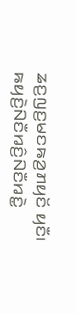ꤘꤢ꤬ꤜꤢ꤬ꤗꤢꤒꤤ꤬ꤊꤟꤢꤩ ꤟꤢꤪ꤯
ꤒꤟꤢꤧ꤬ꤡꤢꤪꤙꤢꤨ꤬ꤡꤢꤪꤙꤢꤧ꤭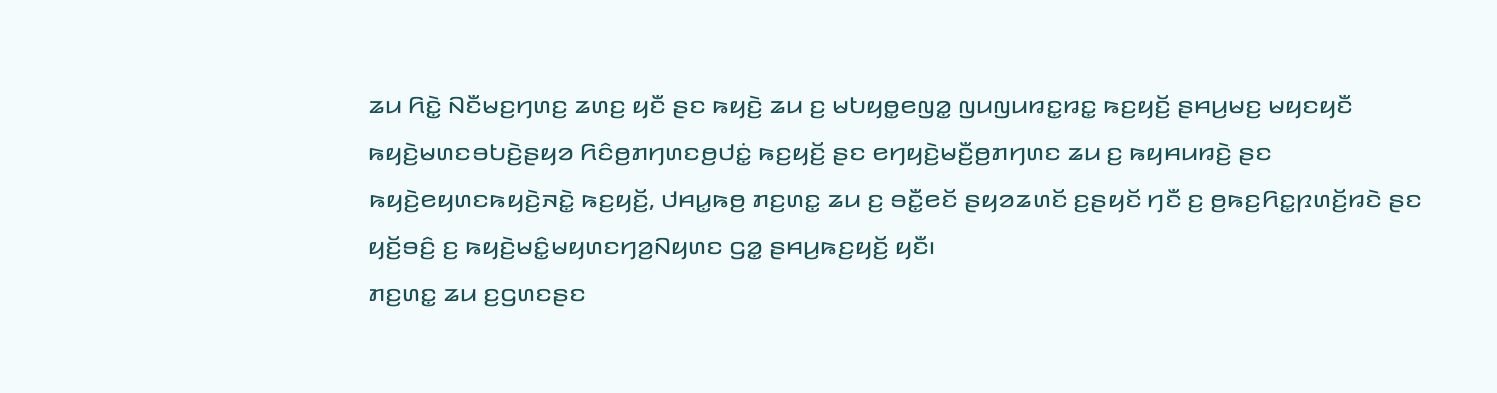ꤘꤣ ꤖꤢꤧ꤭ ꤡꤢꤪꤗꤢ꤬ꤚꤛꤢ꤬ ꤘꤛꤢ꤬ ꤟꤢꤪ ꤔꤢ ꤒꤟꤢꤧ꤬ ꤘꤣ ꤢ꤬ ꤗꤝꤟꤥ꤭ꤕꤜꤤ꤭ ꤜꤣꤜꤣꤙꤢ꤭ꤙꤢ꤭ ꤒꤢ꤬ꤟꤢꤩ꤬ ꤔꤌꤣ꤬ꤗꤢ꤬ ꤗꤟꤢꤟꤢꤪ ꤒꤟꤢꤧ꤬ꤗꤛꤢꤋꤝꤢꤧ꤬ꤔꤟꤤ ꤖꤢꤨꤥ꤬ꤊꤚꤛꤢꤥ꤬ꤓꤢꤦ꤭ ꤒꤢ꤬ꤟꤢꤩ꤬ ꤔꤢ ꤕꤚꤟꤢꤧ꤬ꤗꤢꤪ꤬ꤥ꤬ꤊꤚꤛꤢ ꤘꤣ ꤢ꤬ ꤒꤟꤌꤣꤙꤢꤧ꤬ ꤔꤢ ꤒꤟꤢꤧ꤬ꤕꤟꤛꤢꤒꤟꤢꤧ꤬ꤏꤢꤧ꤭ ꤒꤢ꤬ꤟꤢꤩ꤬, ꤓꤌꤣ꤭ꤒꤥ꤬ ꤊꤢ꤬ꤛꤢ꤭ ꤘꤣ ꤢ꤬ ꤋꤢꤪ꤭ꤕꤢꤩ ꤔꤟꤤꤘꤛꤢꤩ ꤢ꤬ꤔꤟꤢꤩ ꤚꤢꤪ ꤢ꤬ ꤥ꤬ꤒꤢ꤬ꤖꤢ꤭ꤐꤛꤢꤩ꤬ꤙꤢꤧ ꤔꤢ ꤟꤢꤩ꤬ꤋꤢꤨ꤬ ꤢ꤬ ꤒꤟꤢꤧ꤬ꤗꤢꤨ꤭ꤗꤟꤛꤢꤚꤤ꤬ꤡꤟꤛꤢ ꤞꤤ꤭ ꤔꤌꤣ꤬ꤒꤢ꤬ꤟꤢꤩ꤬ ꤟꤢꤪ꤯
ꤊꤢ꤬ꤛꤢ꤭ ꤘꤣ ꤢ꤬ꤞꤛꤢꤔꤢ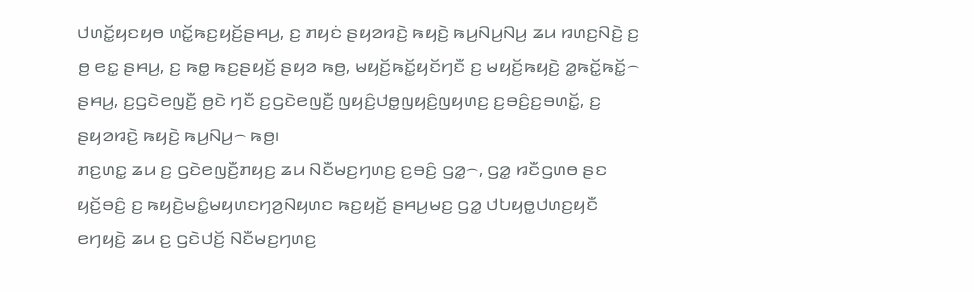ꤓꤛꤢꤩ꤭ꤟꤢꤟꤥ ꤛꤢꤩ꤭ꤒꤢ꤬ꤟꤢꤩ꤬ꤔꤌꤣ꤬, ꤢ꤬ ꤊꤟꤢꤦ ꤔꤟꤤꤙꤢꤧ꤬ ꤒꤟꤢꤧ꤬ ꤒꤣ꤬ꤡꤣ꤬ꤡꤣ꤬ ꤘꤣ ꤙꤛꤢ꤬ꤡꤢꤧ꤬ ꤢ꤬ ꤥ꤬ ꤕꤢ꤭ ꤔꤌꤣ꤬, ꤢ꤬ ꤒꤥ꤭ ꤒꤢ꤬ꤔꤟꤢꤩ꤬ ꤔꤟꤤ ꤒꤥ꤬, ꤗꤟꤢꤩ꤬ꤒꤢꤩ꤭ꤟꤢꤩꤚꤢꤪ ꤢ꤬ ꤗꤟꤢꤩ꤬ꤒꤟꤢꤧ꤬ ꤤ꤭ꤒꤢꤩ꤭ꤒꤢꤩ꤭꤮ ꤔꤌꤣ꤬, ꤢ꤬ꤞꤢꤧꤕꤜꤢꤪ꤬ ꤥ꤬ꤢꤧ ꤚꤢꤪ ꤢ꤬ꤞꤢꤧꤕꤜꤢꤪ꤬ ꤜꤟꤢꤨ꤬ꤓꤥ꤭ꤜꤟꤢꤨ꤬ꤜꤟꤛꤢ꤬ ꤢ꤬ꤋꤢꤨ꤬ꤢ꤬ꤋꤛꤢꤩ꤭, ꤢ꤬ ꤔꤟꤤꤙꤢꤧ꤬ ꤒꤟꤢꤧ꤬ ꤒꤣ꤬ꤡꤣ꤬꤮ ꤒꤥ꤬꤯
ꤊꤢ꤬ꤛꤢ꤭ ꤘꤣ ꤢ꤬ ꤞꤢꤧꤕꤜꤢꤪ꤬ꤊꤟꤢ꤬ ꤘꤣ ꤡꤢꤪꤗꤢ꤬ꤚꤛꤢ꤬ ꤢ꤬ꤋꤢꤨ꤬ ꤞꤤ꤭꤮, ꤞꤤ꤭ ꤙꤢꤪꤞꤛꤥ ꤔꤢ ꤟꤢꤩ꤬ꤋꤢꤨ꤬ ꤢ꤬ ꤒꤟꤢꤧ꤬ꤗꤢꤨ꤭ꤗꤟꤛꤢꤚꤤ꤬ꤡꤟꤛꤢ ꤒꤢ꤬ꤟꤢꤩ꤬ ꤔꤌꤣ꤬ꤗꤢ꤬ ꤞꤤ꤭ ꤓꤝꤟꤥ꤭ꤓꤛꤢ꤬ꤟꤢꤪ ꤕꤚꤟꤢꤧ꤬ ꤘꤣ ꤢ꤬ ꤞꤢꤧꤓꤢꤩ꤬ ꤡꤢꤪꤗꤢ꤬ꤚꤛꤢ꤬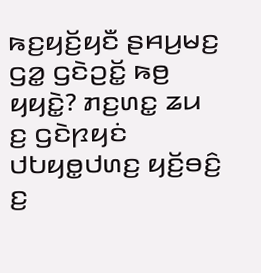ꤒꤢ꤬ꤟꤢꤩ꤬ꤟꤢꤪ ꤔꤌꤣ꤬ꤗꤢ꤬ ꤞꤤ꤭ ꤞꤢꤧꤑꤢꤩ꤭ ꤒꤥ꤬ ꤟꤟꤢꤧ꤭? ꤊꤢ꤬ꤛꤢ꤭ ꤘꤣ ꤢ꤬ ꤞꤢꤧꤐꤟꤢꤦ ꤓꤝꤟꤥ꤭ꤓꤛꤢ꤬ ꤟꤢꤩ꤬ꤋꤢꤨ꤬ ꤢ꤬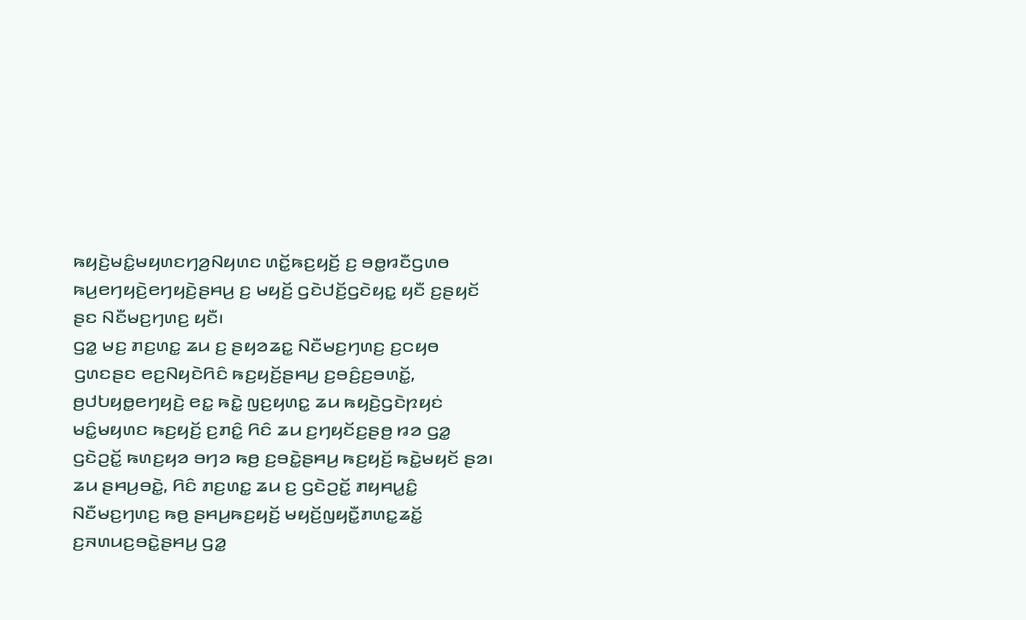ꤒꤟꤢꤧ꤬ꤗꤢꤨ꤭ꤗꤟꤛꤢꤚꤤ꤬ꤡꤟꤛꤢ ꤛꤢꤩ꤭ꤒꤢ꤬ꤟꤢꤩ꤬ ꤢ꤬ ꤋꤥ꤭ꤙꤢꤪꤞꤛꤥ ꤒꤣ꤬ꤕꤚꤟꤢꤧ꤬ꤕꤚꤟꤢꤧ꤬ꤔꤌꤣ꤬ ꤢ꤬ ꤗꤟꤢꤩ꤬ ꤞꤢꤧꤓꤢꤩ꤬ꤞꤢꤧꤟꤢ꤭ ꤟꤢꤪ ꤢ꤬ꤔꤟꤢꤩ ꤔꤢ ꤡꤢꤪꤗꤢ꤬ꤚꤛꤢ꤬ ꤟꤢꤪ꤯
ꤞꤤ꤭ ꤗꤢ꤬ ꤊꤢ꤬ꤛꤢ꤭ ꤘꤣ ꤢ꤬ ꤔꤟꤤꤘꤢ꤭ ꤡꤢꤪꤗꤢ꤬ꤚꤛꤢ꤬ ꤢ꤬ꤍꤟꤥ ꤞꤛꤢꤔꤢ ꤕꤢ꤬ꤡꤟꤢꤧꤖꤢꤨ ꤒꤢ꤬ꤟꤢꤩ꤬ꤔꤌꤣ꤬ ꤢ꤬ꤋꤢꤨ꤬ꤢ꤬ꤋꤛꤢꤩ꤭, ꤥ꤬ꤓꤝꤟꤥ꤭ꤕꤚꤟꤢꤧ꤬ ꤕꤢ꤭ ꤒꤢꤧ꤭ ꤜꤢ꤬ꤟꤛꤢ꤭ ꤘꤣ ꤒꤟꤢꤧ꤬ꤞꤢꤧꤐꤟꤢꤦ ꤗꤢꤨ꤭ꤗꤟꤛꤢ ꤒꤢ꤬ꤟꤢꤩ꤬ ꤢ꤬ꤊꤢꤨ꤭ ꤖꤢꤨ ꤘꤣ ꤢ꤬ꤚꤟꤢꤩꤢ꤬ꤔꤥ꤬ ꤙꤤ ꤞꤤ꤭ ꤞꤢꤧꤑꤢꤩ꤭ ꤒꤛꤢ꤬ꤟꤤ ꤋꤚꤤ ꤒꤥ꤬ ꤢ꤬ꤋꤢꤧ꤭ꤔꤌꤣ꤬ ꤒꤢ꤬ꤟꤢꤩ꤬ ꤒꤢꤧ꤭ꤗꤟꤢꤩ ꤔꤤ꤯
ꤘꤣ ꤔꤌꤣ꤬ꤋꤢꤧ꤭, ꤖꤢꤨ ꤊꤢ꤬ꤛꤢ꤭ ꤘꤣ ꤢ꤬ ꤞꤢꤧꤑꤢꤩ꤭ ꤊꤟꤌꤣ꤭ꤢꤨ꤭ ꤡꤢꤪꤗꤢ꤬ꤚꤛꤢ꤬ ꤒꤥ꤬ ꤔꤌꤣ꤬ꤒꤢ꤬ꤟꤢꤩ꤬ ꤗꤟꤢꤩ꤬ꤜꤟꤢꤪ꤭ꤊꤛꤢ꤭ꤘꤢꤩ꤭ ꤢ꤬ꤏꤛꤣꤢ꤬ꤋꤢꤧ꤭ꤔꤌꤣ꤬ ꤞꤤ꤭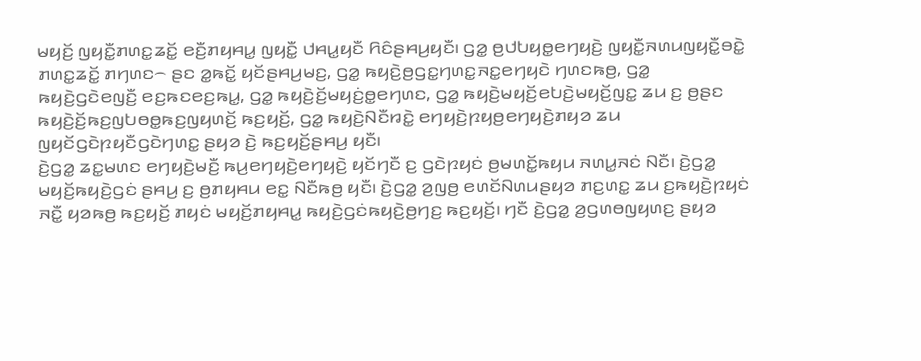ꤗꤟꤢꤩ꤬ ꤜꤟꤢꤪ꤭ꤊꤛꤢ꤭ꤘꤢꤩ꤭ ꤕꤢꤪ꤬ꤊꤟꤌꤣ꤭ ꤜꤟꤢꤪ꤭ ꤓꤌꤣ꤭ꤟꤢꤪ ꤖꤢꤨꤔꤌꤣ꤬ꤟꤢꤪ꤯ ꤞꤤ꤭ ꤥ꤬ꤓꤝꤟꤥ꤭ꤕꤚꤟꤢꤧ꤬ ꤜꤟꤢꤪ꤭ꤏꤛꤣꤜꤟꤢꤪ꤭ꤋꤢꤧ꤭ ꤊꤛꤢ꤭ꤘꤢꤩ꤭ ꤊꤚꤛꤢ꤮ ꤔꤢ ꤤ꤭ꤒꤢꤩ꤭ ꤟꤢꤩꤔꤌꤣ꤬ꤗꤢ꤬, ꤞꤤ꤭ ꤒꤟꤢꤧ꤬ꤥ꤬ꤞꤢ꤭ꤚꤛꤢ꤭ꤏꤢ꤭ꤕꤚꤟꤢꤧ ꤚꤛꤢꤒꤥ꤬, ꤞꤤ꤭ ꤒꤟꤢꤧ꤬ꤞꤢꤧꤕꤜꤢꤪ꤬ ꤕꤢ꤬ꤒꤢꤕꤢ꤬ꤒꤣ꤭, ꤞꤤ꤭ ꤒꤟꤢꤧ꤬ꤢꤩ꤬ꤗꤟꤢꤦ꤬ꤥ꤭ꤕꤚꤛꤢ, ꤞꤤ꤭ ꤒꤟꤢꤧ꤬ꤗꤟꤢꤩ꤬ꤕꤝꤢꤧ꤬ꤗꤟꤢꤩ꤬ꤜꤢ꤭ ꤘꤣ ꤢ꤬ ꤥ꤬ꤔꤢ ꤒꤟꤢꤧ꤬ꤢꤩ꤬ꤒꤢ꤬ꤜꤝꤥꤥ꤭ꤒꤢ꤬ꤜꤟꤛꤢꤩ꤬ ꤒꤢ꤬ꤟꤢꤩ꤬, ꤞꤤ꤭ ꤒꤟꤢꤧ꤬ꤡꤢꤪꤙꤢꤧ꤭ ꤕꤚꤟꤢꤧ꤬ꤐꤟꤥ꤬ꤕꤚꤟꤢꤧ꤬ꤊꤟꤤ ꤘꤣ ꤜꤟꤢꤩꤞꤢꤧꤐꤟꤢꤪꤞꤢꤧꤚꤛꤢ꤭ ꤔꤟꤤ ꤢꤧ꤬ ꤒꤢ꤬ꤟꤢꤩ꤬ꤔꤌꤣ꤬ ꤟꤢꤪ꤯
ꤢꤧ꤬ꤞꤤ꤭ ꤘꤢ꤭ꤗꤛꤢ ꤕꤚꤟꤢꤧ꤬ꤗꤢꤪ꤬ ꤒꤣ꤬ꤕꤚꤟꤢꤧ꤬ꤕꤚꤟꤢꤧ꤬ ꤟꤢꤩꤚꤢꤪ ꤢ꤬ ꤞꤢꤧꤐꤟꤢꤦ ꤥ꤬ꤗꤛꤢꤩ꤭ꤒꤟꤣ ꤏꤛꤣ꤭ꤏꤢꤦ ꤡꤢꤪ꤯ ꤢꤧ꤬ꤞꤤ꤭ ꤗꤟꤢꤩ꤬ꤒꤟꤢꤧ꤬ꤞꤢꤦ ꤔꤌꤣ꤬ ꤢ꤬ ꤥ꤬ꤊꤟꤌꤣ ꤕꤢ꤭ ꤡꤢꤪꤒꤥ꤬ ꤟꤢꤪ꤯ ꤢꤧ꤬ꤞꤤ꤭ ꤤ꤬ꤜꤥ꤬ ꤕꤛꤢꤩꤡꤛꤣꤔꤟꤤ ꤊꤢ꤬ꤛꤢ꤭ ꤘꤣ ꤢ꤬ꤒꤟꤢꤧ꤬ꤐꤟꤢꤦ ꤏꤢꤪ꤭ ꤟꤤꤒꤥ꤬ ꤒꤢ꤬ꤟꤢꤩ꤬ ꤊꤟꤢꤦ ꤗꤟꤢꤩ꤬ꤊꤟꤌꤣ꤭ ꤒꤟꤢꤧ꤬ꤞꤢꤦꤒꤟꤢꤧ꤬ꤥ꤬ꤚꤢ꤬ ꤒꤢ꤬ꤟꤢꤩ꤬꤯ ꤚꤢꤪ ꤢꤧ꤬ꤞꤤ꤭ ꤤ꤬ꤞꤛꤥꤜꤟꤛꤢ꤬ ꤔꤟꤤ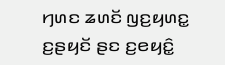ꤚꤛꤢ ꤘꤛꤢꤩ ꤜꤢ꤬ꤟꤛꤢ꤭ ꤢ꤬ꤔꤟꤢꤩ ꤔꤢ ꤢ꤬ꤕꤟꤢꤨ꤭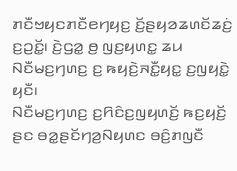ꤊꤢꤪꤠꤟꤢꤊꤢꤪꤕꤚꤟꤢ꤬ ꤢꤩ꤬ꤔꤟꤤꤘꤛꤢꤩꤘꤢꤦ꤬ ꤢ꤬ꤑꤢꤩ꤭꤯ ꤢꤧ꤬ꤞꤤ꤭ ꤥ꤬ ꤜꤢ꤬ꤟꤛꤢ꤭ ꤘꤣ ꤡꤢꤪꤗꤢ꤬ꤚꤛꤢ꤬ ꤢ꤬ ꤒꤟꤢꤧ꤬ꤏꤢꤪ꤭ꤟꤢ꤭ ꤢ꤬ꤜꤟꤢꤧ꤭ ꤟꤢꤪ꤯
ꤡꤢꤪꤗꤢ꤬ꤚꤛꤢ꤬ ꤢ꤬ꤖꤢꤨꤢ꤬ꤜꤟꤛꤢꤩ꤬ ꤒꤢ꤬ꤟꤢꤩ꤬ ꤔꤢ ꤋꤤ꤭ꤔꤢꤩꤚꤤ꤬ꤡꤟꤛꤢ ꤋꤢꤨ꤬ꤊꤜꤢꤪ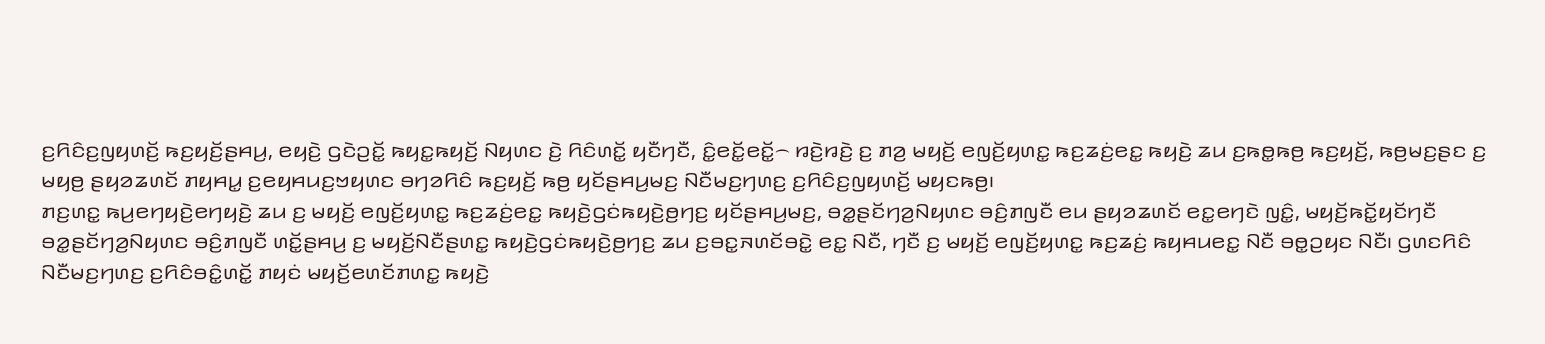ꤢ꤬ꤖꤢꤨꤢ꤬ꤜꤟꤛꤢꤩ꤬ ꤒꤢ꤬ꤟꤢꤩ꤬ꤔꤌꤣ꤬, ꤕꤟꤢꤧ꤬ ꤞꤢꤧꤑꤢꤩ꤭ ꤒꤟꤢ꤭ꤒꤟꤢꤩ꤬ ꤡꤟꤛꤢ ꤢꤧ꤬ ꤖꤢꤨꤛꤢꤩ꤭ ꤟꤢꤪꤚꤢꤪ, ꤢꤨ꤭ꤕꤢꤩ꤭ꤕꤢꤩ꤭꤮ ꤙꤢꤧ꤬ꤙꤢꤧ꤬ ꤢ꤬ ꤊꤤ꤬ ꤗꤟꤢꤩ꤬ ꤕꤜꤢꤩ꤬ꤟꤛꤢ꤭ ꤒꤢ꤬ꤘꤢꤦ꤬ꤕꤢ꤭ ꤒꤟꤢꤧ꤬ ꤘꤣ ꤢ꤬ꤒꤥ꤭ꤒꤥ꤬ ꤒꤢ꤬ꤟꤢꤩ꤬, ꤒꤥ꤬ꤗꤢ꤬ꤔꤢ ꤢ꤬ ꤗꤟꤥ꤬ ꤔꤟꤤꤘꤛꤢꤩ ꤊꤟꤌꤣ꤭ ꤢ꤬ꤕꤟꤌꤣꤢ꤬ꤠꤟꤛꤢ ꤋꤚꤤꤖꤢꤨ ꤒꤢ꤬ꤟꤢꤩ꤬ ꤒꤥ꤬ ꤟꤢꤩꤔꤌꤣ꤬ꤗꤢ꤬ ꤡꤢꤪꤗꤢ꤬ꤚꤛꤢ꤬ ꤢ꤬ꤖꤢꤨꤢ꤬ꤜꤟꤛꤢꤩ꤬ ꤗꤟꤢꤒꤥ꤬꤯
ꤊꤢ꤬ꤛꤢ꤭ ꤒꤣ꤬ꤕꤚꤟꤢꤧ꤬ꤕꤚꤟꤢꤧ꤬ ꤘꤣ ꤢ꤬ ꤗꤟꤢꤩ꤬ ꤕꤜꤢꤩ꤬ꤟꤛꤢ꤭ ꤒꤢ꤬ꤘꤢꤦ꤬ꤕꤢ꤭ ꤒꤟꤢꤧ꤬ꤞꤢꤦꤒꤟꤢꤧ꤬ꤥ꤬ꤚꤢ꤬ ꤟꤢꤩꤔꤌꤣ꤬ꤗꤢ꤬, ꤋꤤ꤭ꤔꤢꤩꤚꤤ꤬ꤡꤟꤛꤢ ꤋꤢꤨ꤬ꤊꤜꤢꤪ ꤕꤣ ꤔꤟꤤꤘꤛꤢꤩ ꤕꤢ꤭ꤕꤚꤢꤧ ꤜꤢꤨ꤭, ꤗꤟꤢꤩ꤬ꤒꤢꤩ꤭ꤟꤢꤩꤚꤢꤪ ꤋꤤ꤭ꤔꤢꤩꤚꤤ꤬ꤡꤟꤛꤢ ꤋꤢꤨ꤬ꤊꤜꤢꤪ ꤛꤢꤩ꤭ꤔꤌꤣ꤬ ꤢ꤬ ꤗꤟꤢꤩ꤬ꤡꤢꤪꤔꤛꤢ꤭ ꤒꤟꤢꤧ꤬ꤞꤢꤦꤒꤟꤢꤧ꤬ꤥ꤬ꤚꤢ꤬ ꤘꤣ ꤢ꤬ꤋꤢ꤭ꤏꤛꤢꤩꤋꤢꤧ꤭ ꤕꤢ꤭ ꤡꤢꤪ, ꤚꤢꤪ ꤢ꤬ ꤗꤟꤢꤩ꤬ ꤕꤜꤢꤩ꤬ꤟꤛꤢ꤭ ꤒꤢ꤬ꤘꤢꤦ꤬ ꤒꤟꤌꤣꤕꤢ꤭ ꤡꤢꤪ ꤋꤥ꤭ꤑꤟꤢ ꤡꤢꤪ꤯ ꤞꤛꤢꤖꤢꤨ ꤡꤢꤪꤗꤢ꤬ꤚꤛꤢ꤬ ꤢ꤬ꤖꤢꤨꤋꤢꤨ꤭ꤛꤢꤩ꤭ ꤊꤟꤢꤦ ꤗꤟꤢꤩ꤬ꤕꤛꤢꤩꤊꤛꤢ꤭ ꤒꤟꤢꤧ꤬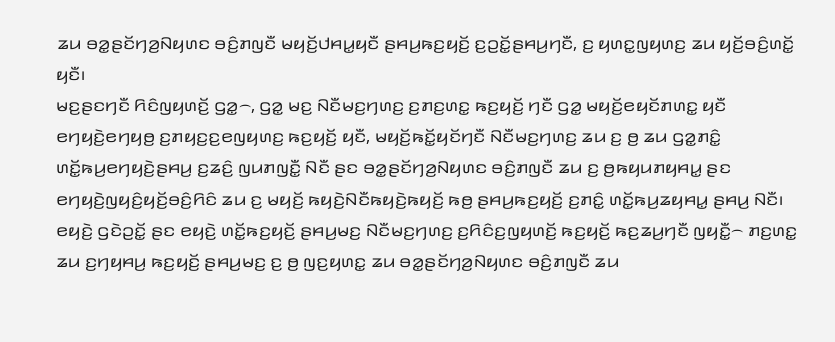ꤘꤣ ꤋꤤ꤭ꤔꤢꤩꤚꤤ꤬ꤡꤟꤛꤢ ꤋꤢꤨ꤬ꤊꤜꤢꤪ ꤗꤟꤢꤩ꤬ꤓꤌꤣ꤭ꤟꤢꤪ ꤔꤌꤣ꤬ꤒꤢ꤬ꤟꤢꤩ꤬ ꤢ꤬ꤑꤢꤩ꤭ꤔꤌꤣ꤬ꤚꤢꤪ, ꤢ꤬ ꤟꤛꤢ꤭ꤜꤟꤛꤢ꤬ ꤘꤣ ꤟꤢꤩ꤬ꤋꤢꤨ꤬ꤛꤢꤩ꤭ ꤟꤢꤪ꤯
ꤗꤢ꤬ꤔꤢꤚꤢꤪ ꤖꤢꤨꤜꤟꤛꤢꤩ꤬ ꤞꤤ꤭꤮, ꤞꤤ꤭ ꤗꤢ꤬ ꤡꤢꤪꤗꤢ꤬ꤚꤛꤢ꤬ ꤢ꤬ꤊꤢ꤬ꤛꤢ꤭ ꤒꤢ꤬ꤟꤢꤩ꤬ ꤚꤢꤪ ꤞꤤ꤭ ꤗꤟꤢꤩ꤬ꤕꤟꤢꤩꤊꤛꤢ꤭ ꤟꤢꤪ ꤕꤚꤟꤢꤧ꤬ꤕꤚꤟꤥ꤬ ꤢ꤬ꤊꤟꤢ꤬ꤢ꤬ꤕꤜꤟꤛꤢ꤬ ꤒꤢ꤬ꤟꤢꤩ꤬ ꤟꤢꤪ, ꤗꤟꤢꤩ꤬ꤒꤢꤩ꤭ꤟꤢꤩꤚꤢꤪ ꤡꤢꤪꤗꤢ꤬ꤚꤛꤢ꤬ ꤘꤣ ꤢ꤬ ꤥ꤬ ꤘꤣ ꤞꤤ꤭ꤊꤢꤨ꤭ ꤛꤢꤩ꤭ꤒꤣ꤬ꤕꤚꤟꤢꤧ꤬ꤔꤌꤣ꤬ ꤢ꤬ꤘꤢꤨ꤬ ꤜꤣꤊꤜꤢꤪ꤭ ꤡꤢꤪ ꤔꤢ ꤋꤤ꤭ꤔꤢꤩꤚꤤ꤬ꤡꤟꤛꤢ ꤋꤢꤨ꤬ꤊꤜꤢꤪ ꤘꤣ ꤢ꤬ ꤥ꤬ꤒꤟꤣꤊꤟꤌꤣ꤭ ꤔꤢ ꤕꤚꤟꤢꤧ꤬ꤜꤟꤢꤨ꤬ꤟꤢꤩ꤬ꤋꤢꤨ꤬ꤖꤢꤨ ꤘꤣ ꤢ꤬ ꤗꤟꤢꤩ꤬ ꤒꤟꤢꤧ꤬ꤡꤢꤪꤒꤟꤢꤧ꤬ꤒꤟꤢꤩ꤬ ꤒꤥ꤬ ꤔꤌꤣ꤬ꤒꤢ꤬ꤟꤢꤩ꤬ ꤢ꤬ꤊꤢꤨ꤭ ꤛꤢꤩ꤭ꤒꤣ꤬ꤘꤟꤌꤣ꤭ ꤔꤌꤣ꤬ ꤡꤢꤪ꤯
ꤕꤟꤢꤧ꤬ ꤞꤢꤧꤑꤢꤩ꤭ ꤔꤢ ꤕꤟꤢꤧ꤬ ꤛꤢꤩ꤭ꤒꤢ꤬ꤟꤢꤩ꤬ ꤔꤌꤣ꤬ꤗꤢ꤬ ꤡꤢꤪꤗꤢ꤬ꤚꤛꤢ꤬ ꤢ꤬ꤖꤢꤨꤢ꤬ꤜꤟꤛꤢꤩ꤬ ꤒꤢ꤬ꤟꤢꤩ꤬ ꤒꤢ꤬ꤘꤣ꤬ꤚꤢꤪ ꤜꤟꤢꤪ꤭꤮ ꤊꤢ꤬ꤛꤢ꤭ ꤘꤣ ꤢ꤬ꤚꤟꤌꤣ꤬ ꤒꤢ꤬ꤟꤢꤩ꤬ ꤔꤌꤣ꤬ꤗꤢ꤬ ꤢ꤬ ꤥ꤬ ꤜꤢ꤬ꤟꤛꤢ꤭ ꤘꤣ ꤋꤤ꤭ꤔꤢꤩꤚꤤ꤬ꤡꤟꤛꤢ ꤋꤢꤨ꤬ꤊꤜꤢꤪ ꤘꤣ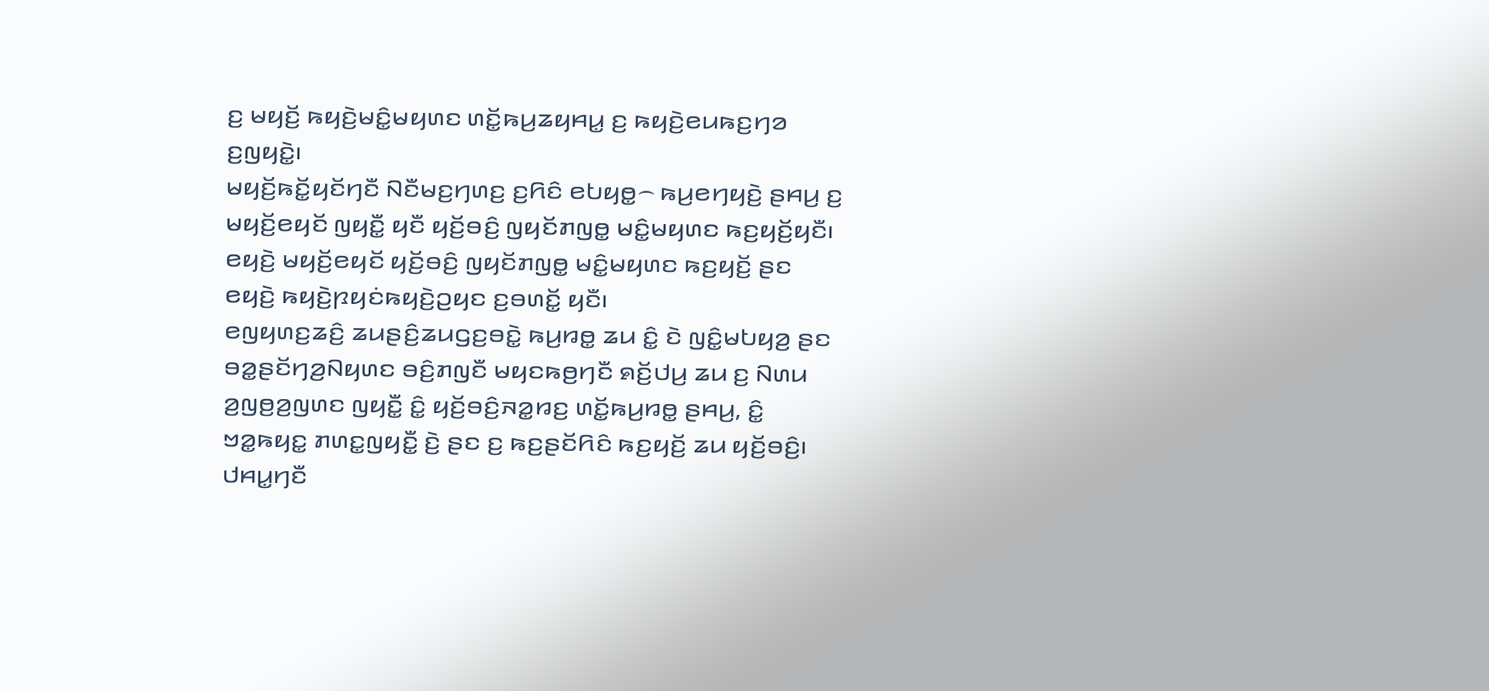ꤢ꤬ ꤗꤟꤢꤩ꤬ ꤒꤟꤢꤧ꤬ꤗꤢꤨ꤭ꤗꤟꤛꤢ ꤛꤢꤩ꤭ꤒꤣ꤬ꤘꤟꤌꤣ꤭ ꤢ꤬ ꤒꤟꤢꤧ꤬ꤕꤣꤒꤢ꤬ꤚꤤ ꤢ꤬ꤜꤟꤢꤧ꤭꤯
ꤗꤟꤢꤩ꤬ꤒꤢꤩ꤭ꤟꤢꤩꤚꤢꤪ ꤡꤢꤪꤗꤢ꤬ꤚꤛꤢ꤬ ꤢ꤬ꤖꤢꤨ ꤕꤝꤟꤥ꤭꤮ ꤒꤣ꤬ꤕꤚꤟꤢꤧ꤬ ꤔꤌꤣ꤬ ꤢ꤬ ꤗꤟꤢꤩ꤬ꤕꤟꤢꤩ ꤜꤟꤢꤪ꤭ ꤟꤢꤪ ꤟꤢꤩ꤬ꤋꤢꤨ꤬ ꤜꤟꤢꤩꤊꤜꤥ꤭ ꤗꤢꤨ꤭ꤗꤟꤛꤢ ꤒꤢ꤬ꤟꤢꤩ꤬ꤟꤢꤪ꤯ ꤕꤟꤢꤧ꤬ ꤗꤟꤢꤩ꤬ꤕꤟꤢꤩ ꤟꤢꤩ꤬ꤋꤢꤨ꤬ ꤜꤟꤢꤩꤊꤜꤥ꤭ ꤗꤢꤨ꤭ꤗꤟꤛꤢ ꤒꤢ꤬ꤟꤢꤩ꤬ ꤔꤢ ꤕꤟꤢꤧ꤬ ꤒꤟꤢꤧ꤬ꤐꤟꤢꤦꤒꤟꤢꤧ꤬ꤑꤟꤢ ꤢ꤬ꤋꤛꤢꤩ꤭ ꤟꤢꤪ꤯
ꤕꤜꤟꤛꤢ꤬ꤘꤢꤨ꤬ ꤘꤣꤔꤢꤨ꤬ꤘꤣꤞꤢ꤬ꤋꤢꤧ꤭ ꤒꤣ꤬ꤙꤥ꤭ ꤘꤣ ꤢꤨ꤭ ꤢꤧ ꤜꤢꤨ꤭ꤗꤝꤟꤤ꤬ ꤔꤢ ꤋꤤ꤭ꤔꤢꤩꤚꤤ꤬ꤡꤟꤛꤢ ꤋꤢꤨ꤬ꤊꤜꤢꤪ ꤗꤟꤢꤒꤥ꤬ꤚꤢꤪ ꤎꤢꤩ꤬ꤓꤣ꤬ ꤘꤣ ꤢ꤬ ꤡꤛꤣ ꤤ꤬ꤜꤥ꤬ꤤ꤬ꤜꤛꤢ ꤜꤟꤢꤪ꤭ ꤢꤨ꤭ ꤟꤢꤩ꤬ꤋꤢꤨ꤬ꤏꤤ꤭ꤙꤢ꤬ ꤛꤢꤩ꤭ꤒꤣ꤬ꤙꤥ꤭ ꤔꤌꤣ꤬, ꤢꤨ꤭ ꤠꤤ꤭ꤒꤟꤢ꤭ ꤊꤛꤢ꤭ꤜꤟꤢꤪ꤭ ꤢꤧ꤬ ꤔꤢ ꤢ꤬ ꤒꤢ꤬ꤔꤢꤩꤖꤢꤨ ꤒꤢ꤬ꤟꤢꤩ꤬ ꤘꤣ ꤟꤢꤩ꤬ꤋꤢꤨ꤬꤯
ꤓꤌꤣ꤭ꤚꤢꤪ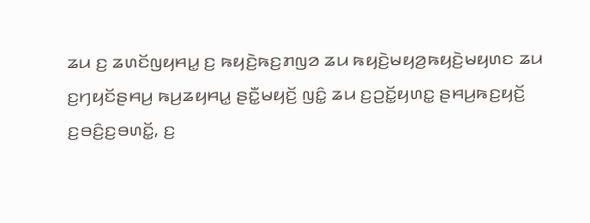ꤘꤣ ꤢ꤬ ꤘꤛꤢꤩꤜꤟꤌꤣ꤭ ꤢ꤬ ꤒꤟꤢꤧ꤬ꤒꤢ꤬ꤊꤜꤤ ꤘꤣ ꤒꤟꤢꤧ꤬ꤗꤟꤤ꤬ꤒꤟꤢꤧ꤬ꤗꤟꤛꤢ ꤘꤣ ꤢ꤬ꤚꤟꤢꤩꤔꤌꤣ꤬ ꤒꤣ꤬ꤘꤟꤌꤣ꤭ ꤔꤢꤪ꤭ꤗꤟꤢꤩ꤬ ꤜꤢꤨ꤭ ꤘꤣ ꤢ꤬ꤑꤢꤩ꤭ꤟꤛꤢ꤭ ꤔꤌꤣ꤬ꤒꤢ꤬ꤟꤢꤩ꤬ ꤢ꤬ꤋꤢꤨ꤬ꤢ꤬ꤋꤛꤢꤩ꤭, ꤢ꤬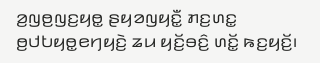ꤤ꤬ꤜꤥ꤬ꤜꤢ꤬ꤟꤥ꤭ ꤔꤟꤤꤜꤟꤢꤪ꤭ ꤊꤢ꤬ꤛꤢ꤭ ꤥ꤬ꤓꤝꤟꤥ꤭ꤕꤚꤟꤢꤧ꤬ ꤘꤣ ꤟꤢꤩ꤬ꤋꤢꤨ꤬ ꤛꤢꤩ꤭ ꤒꤢ꤬ꤟꤢꤩ꤬꤯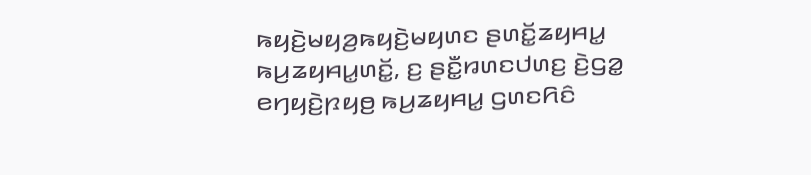ꤒꤟꤢꤧ꤬ꤗꤟꤤ꤬ꤒꤟꤢꤧ꤬ꤗꤟꤛꤢ ꤔꤛꤢꤩ꤭ꤘꤟꤌꤣ꤭ ꤒꤣ꤬ꤘꤟꤌꤣ꤭ꤛꤢꤩ꤭, ꤢ꤬ ꤔꤢꤪ꤭ꤙꤛꤢꤓꤛꤢ꤬ ꤢꤧ꤬ꤞꤤ꤭ ꤕꤚꤟꤢꤧ꤬ꤐꤟꤥ꤬ ꤒꤣ꤬ꤘꤟꤌꤣ꤭ ꤞꤛꤢꤖꤢꤨ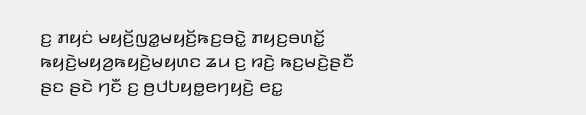ꤢ꤬ ꤊꤟꤢꤦ ꤗꤟꤢꤩ꤬ꤜꤤ꤭ꤗꤟꤢꤩ꤬ꤒꤢ꤬ꤋꤢꤧ꤭ ꤊꤟꤢ꤬ꤋꤛꤢꤩ꤭ ꤒꤟꤢꤧ꤬ꤗꤟꤤ꤬ꤒꤟꤢꤧ꤬ꤗꤟꤛꤢ ꤘꤣ ꤢ꤬ ꤙꤢꤧ꤬ ꤒꤢ꤬ꤗꤢꤧ꤬ꤔꤢꤪ ꤔꤢ ꤔꤢꤧ ꤚꤢꤪ ꤢ꤬ ꤥ꤬ꤓꤝꤟꤥ꤭ꤕꤚꤟꤢꤧ꤬ ꤕꤢ꤭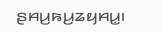ꤔꤌꤣ꤬ꤒꤣ꤬ꤘꤟꤌꤣ꤭꤯